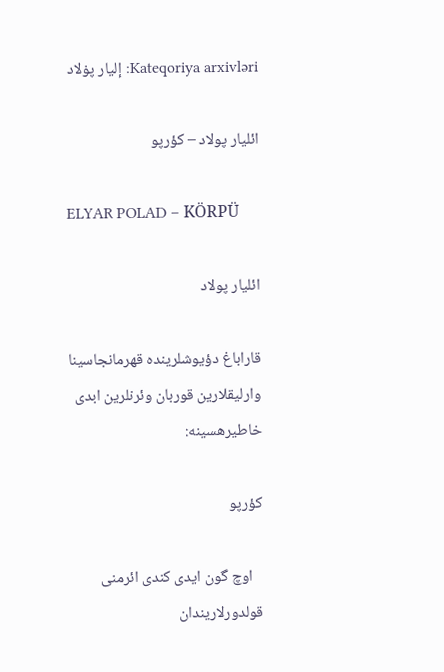Kateqoriya arxivləri: إلیار پۏلاد

ائلیار پولاد – کؤرپو

ELYAR POLAD – KÖRPÜ

ائلیار پولاد

قاراباغ دؤیوشلرینده قهرمانجاسینا وارلیقلارین قوربان وئرنلرین ابدی خاطیرهسینه:

کؤرپو

   اوچ گون ایدی کندی ائرمنی قولدورلاریندان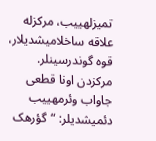تمیزلهییب، مرکزله علاقه ساخلامیشدیلار، قوه گوندرسینلر. مرکزدن اونا قطعی جاواب وئرمهییب دئمیشدیلر: “گؤرهک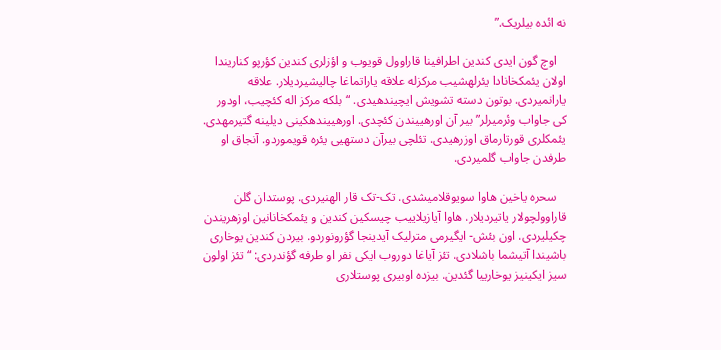نه ائده بیلریک.”

   اوچ گون ایدی کندین اطرافینا قاراوول قویوب و اؤزلری کندین کؤرپو کناریندا اولان یئمکخانادا یئرلهشیب مرکزله علاقه یاراتماغا چالیشیردیلار. علاقه یارانمیردی. بوتون دسته تشویش ایچیندهیدی. “بلکه مرکز اله کئچیب، اودور کی جاواب وئرمیرلر” بیر آن اورهییندن کئچدی. اورهییندهکینی دیلینه گتیرمهدی. یئمکلری قورتارماق اوزرهیدی. تئلچی بیرآن دستهیی یئره قویموردو. آنجاق او طرفدن جاواب گلمیردی.

   سحره یاخین هاوا سویوقلامیشدی. تک-تک قار الهنیردی. پوستدان گلن قاراوولچولار یاتیردیلار. هاوا آیازیلاییب چیسکین کندین و یئمکخانانین اوزهریندن چکیلیردی. اون بئش- ایگیرمی مترلیک آیدینجا گؤرونوردو. بیردن کندین یوخاری باشیندا آتیشما باشلادی. تئز آیاغا دوروب ایکی نفر او طرفه گؤندردی: “تئز اولون سیز ایکینیز یوخارییا گئدین. بیزده اوبیری پوستلاری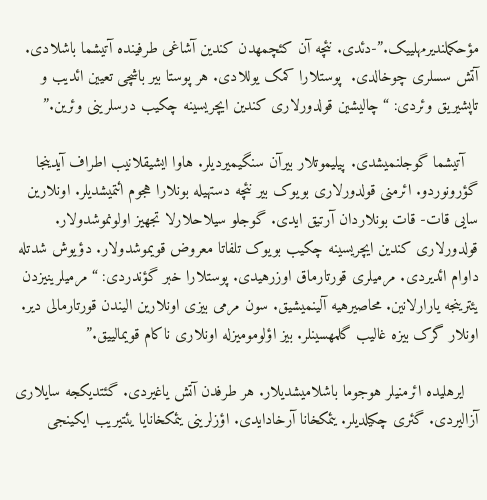مؤحکملندیرمهلییک.”-دئدی. نئچه آن کئچمهدن کندین آشاغی طرفینده آتیشما باشلادی. آتش سسلری چوخالدی.  پوستلارا کمک یوللادی. هر پوستا بیر باشچی تعیین ائدیب و تاپشیریق وئردی: “چالیشین قولدورلاری کندین ایچریسینه چکیب درسلرینی وئرین.”

   آتیشما گوجلنمیشدی. پیلیموتلار بیرآن سنگیمیردیلر. هاوا ایشیقلانیب اطراف آیدینجا گؤرونوردو. ائرمنی قولدورلاری بویوک بیر نئچه دستهیله بونلارا هجوم ائتمیشدیلر. اونلارین سایی قات- قات بونلاردان آرتیق ایدی. گوجلو سیلاحلارلا تجهیز اولونموشدولار. قولدورلاری کندین ایچریسینه چکیب بویوک تلفاتا معروض قویموشدولار. دؤیوش شدتله داوام ائدیردی. مرمیلری قورتارماق اوزرهیدی. پوستلارا خبر گؤندردی: “مرمیلرینیزدن یئترینجه یارارلانین. محاصیرهیه آلینمیشیق. سون مرمی بیزی اونلارین الیندن قورتارمالی دیر. اونلار گرک بیزه غالیب گلمهسینلر. بیز اؤلومومیزله اونلاری ناکام قویمالییق.”

   ایرهلیده ائرمنیلر هوجوما باشلامیشدیلار. هر طرفدن آتش یاغیردی. گئتدیکجه سایلاری آزالیردی. گئری چکیلدیلر. یئمکخانا آرخادایدی. اؤزلرینی یئمکخانایا یئتیریب ایکینجی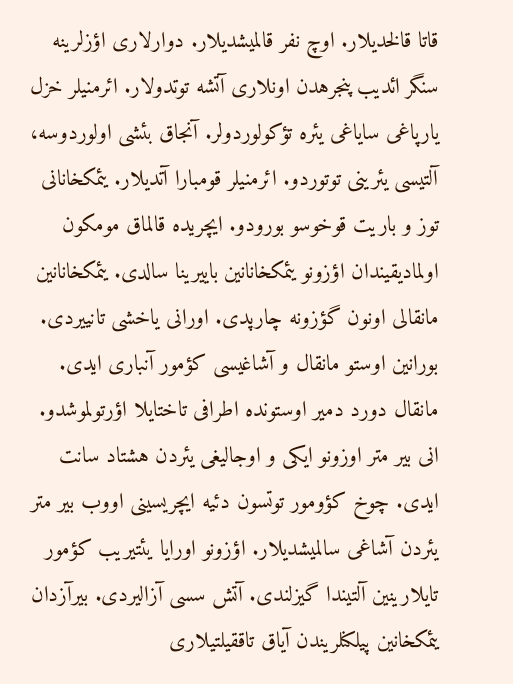قاتا قالخدیلار. اوچ نفر قالمیشدیلار. دوارلاری اؤزلرینه سنگر ائدیب پنجرهدن اونلاری آتشه توتدولار. ائرمنیلر خزل یارپاغی سایاغی یئره تؤکولوردولر. آنجاق بئشی اولوردوسه، آلتیسی یئرینی توتوردو. ائرمنیلر قومبارا آتدیلار. یئمکخانانی توز و باریت قوخوسو بورودو. ایچریده قالماق مومکون اولمادیقیندان اؤزونو یئمکخانانین باییرینا سالدی. یئمکخانانین مانقالی اونون گؤزونه چارپدی. اورانی یاخشی تانییردی. بورانین اوستو مانقال و آشاغیسی کؤمور آنباری ایدی. مانقال دورد دمیر اوستونده اطرافی تاختایلا اؤرتولموشدو. انی بیر متر اوزونو ایکی و اوجالیغی یئردن هشتاد سانت ایدی. چوخ کؤومور توتسون دئیه ایچریسینی اووب بیر متر یئردن آشاغی سالمیشدیلار. اؤزونو اورایا یئتیریب کؤمور تایلارینین آلتیندا گیزلندی. آتش سسی آزالیردی. بیرآزدان یئمکخانین پیلکنلریندن آیاق تاققیلتیلاری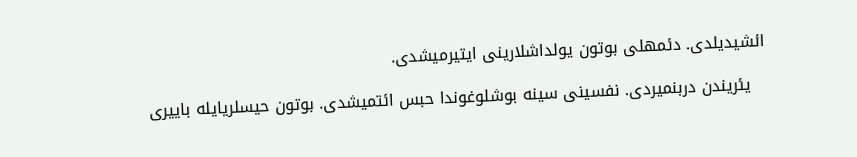ائشیدیلدی. دئمهلی بوتون یولداشلارینی ایتیرمیشدی.

   یئریندن دربنمیردی. نفسینی سینه بوشلوغوندا حبس ائتمیشدی. بوتون حیسلریایله باییری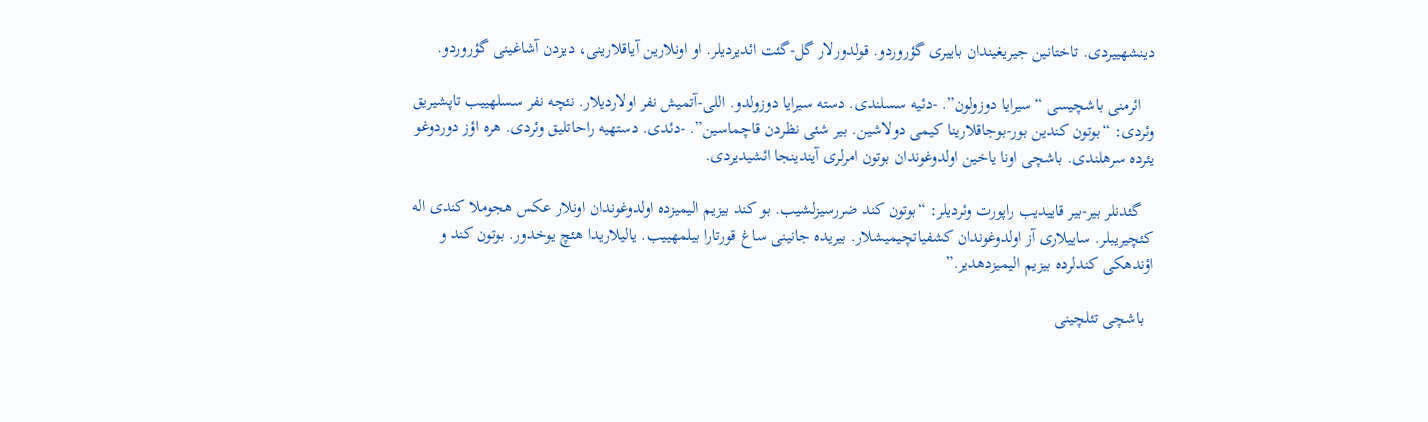دینشهییردی. تاختانین جیریغیندان باییری گؤروردو. قولدورلار گل-گئت ائدیردیلر. او اونلارین آیاقلارینی، دیزدن آشاغینی گؤروردو.

   ائرمنی باشچیسی “سیرایا دوزولون”. -دئیه سسلندی. دسته سیرایا دوزولدو. اللی-آتمیش نفر اولاردیلار. نئچه نفر سسلهییب تاپشیریق وئردی: “بوتون کندین بور-بوجاقلارینا کیمی دولاشین. بیر شئی نظردن قاچماسین”. -دئدی. دستهیه راحاتلیق وئردی. هره اؤز دوردوغو یئرده سرهلندی. باشچی اونا یاخین اولدوغوندان بوتون امرلری آیندینجا ائشیدیردی.

   گئدنلر بیر-بیر قاییدیب راپورت وئردیلر: “بوتون کند ضررسیزلشیب. بو کند بیزیم الیمیزده اولدوغوندان اونلار عکس هجوملا کندی اله کئچیریبلر. ساییلاری آز اولدوغوندان کشفیاتچیمیشلار. بیریده جانینی ساغ قورتارا بیلمهییب. یالیلاریدا هئچ یوخدور. بوتون کند و اؤندهکی کندلرده بیزیم الیمیزدهدیر.”

  باشچی تئلچینی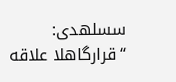سسلهدی: “قرارگاهلا علاقه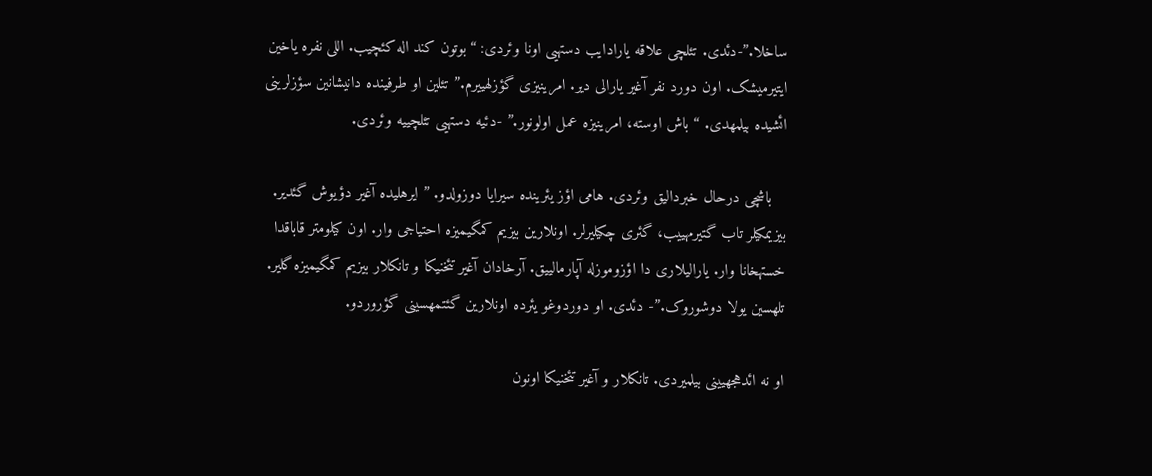ساخلا.”-دئدی. تئلچی علاقه یارادایب دستهیی اونا وئردی: “بوتون کند اله کئچیب. اللی نفره یاخین ایتیرمیشک. اون دورد نفر آغیر یارالی دیر. امرینیزی گؤزلهییرم.” تئلین او طرفینده دانیشانین سؤزلرینی ائشیده بیلمهدی. “باش اوسته، امرینیزه عمل اولونور.” -دئیه دستهیی تئلچییه وئردی.

   باشچی درحال خبردالیق وئردی. هامی اؤز یئرینده سیرایا دوزولدو. ” ایرهلیده آغیر دؤیوش گئدیر. بیزیمکیلر تاب گتیرمهییب، گئری چکیلیرلر. اونلارین بیزیم کمگیمیزه احتیاجی وار. اون کیلومتر قاباقدا خستهخانا وار. یارالیلاری دا اؤزوموزله آپارمالییق. آرخادان آغیر تئخنیکا و تانکلار بیزیم کمگیمیزه گلیر. تلهسین یولا دوشوروک.”- دئدی. او دوردوغو یئرده اونلارین گئتمهسینی گؤروردو.

او نه ائدهجهیینی بیلمیردی. تانکلار و آغیر تئخنیکا اونون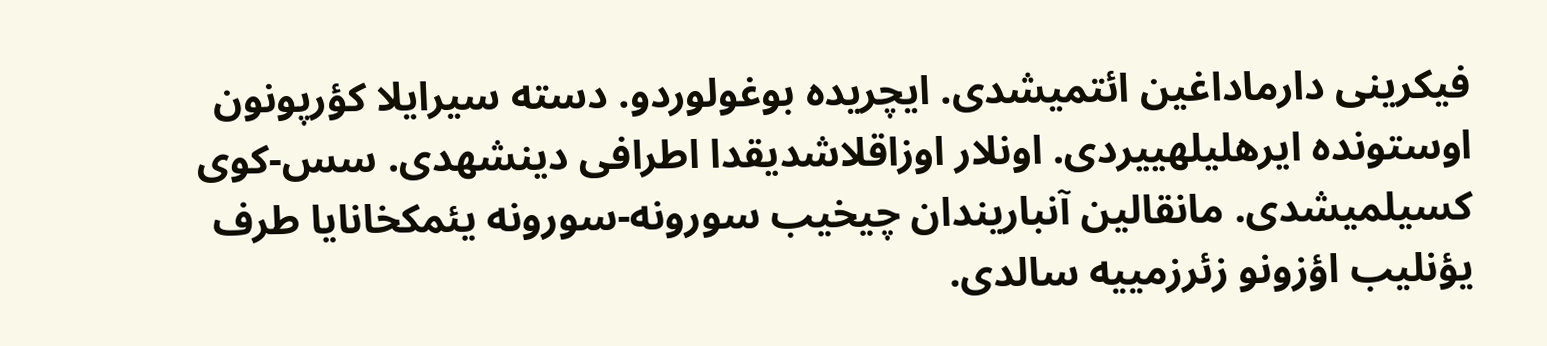فیکرینی دارماداغین ائتمیشدی. ایچریده بوغولوردو. دسته سیرایلا کؤرپونون اوستونده ایرهلیلهییردی. اونلار اوزاقلاشدیقدا اطرافی دینشهدی. سس-کوی کسیلمیشدی. مانقالین آنباریندان چیخیب سورونه-سورونه یئمکخانایا طرف یؤنلیب اؤزونو زئرزمییه سالدی.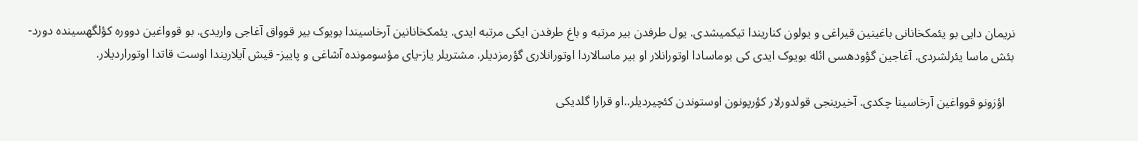نریمان دایی بو یئمکخانانی باغینین قیراغی و یولون کناریندا تیکمیشدی. یول طرفدن بیر مرتبه و باغ طرفدن ایکی مرتبه ایدی. یئمکخانانین آرخاسیندا بویوک بیر قوواق آغاجی واریدی. بو قوواغین دووره کؤلگهسینده دورد-بئش ماسا یئرلشردی. آغاجین گؤودهسی ائله بویوک ایدی کی بوماسادا اوتورانلار او بیر ماسالاردا اوتورانلاری گؤرمزدیلر. مشتریلر یاز-یای مؤسومونده آشاغی و پاییز- قیش آیلاریندا اوست قاتدا اوتوراردیلار.

   اؤزونو قوواغین آرخاسینا چکدی. آخیرینجی قولدورلار کؤرپونون اوستوندن کئچیردیلر..او قرارا گلدیکی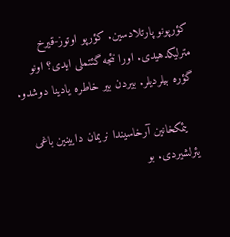کؤرپونو پارتلادسین. کؤرپو اوتوز-قیرخ مترلیکدهیدی. اورا نئجه گئتملی ایدی؟ اونو گؤره بیلردیلر. بیردن بیر خاطره یادینا دوشدو.

   یئمکخانین آرخاسیندا نریمان دایینین باغی یئرلشیردی. بو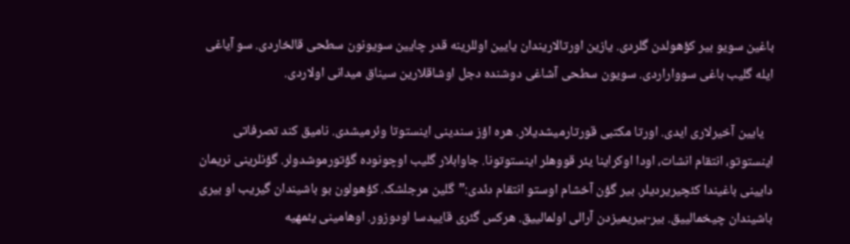باغین سویو بیر کؤهولدن گلردی. یازین اورتالاریندان یایین اوللرینه قدر چایین سویونون سطحی قالخاردی. سو آیاغی ایله گلیب باغی سوواراردی. سویون سطحی آشاغی دوشنده دجل اوشاقلارین سیناق میدانی اولاردی.

   یایین آخیرلاری ایدی. اورتا مکتبی قورتارمیشدیلار. هره اؤز سندینی اینستوتا وئرمیشدی. نامیق کند تصرفاتی اینستوتو، انتقام انشات، اودا اوکراینا یئر قووهلر اینستوتونا. جاوابلار گلیب اوچونوده گؤتورموشدولر. گؤنلرینی نریمان دایینی باغیندا کئچیریردیلر. بیر گؤن آخشام اوستو انتقام دئدی:”گلین مرجلشک. کؤهولون بو باشیندان گیریب او بیری باشیندان چیخمالییق. بیر-بیریمیزدن آرالی اولمالییق. هرکس گئری قاییدسا اودوزور. اوهامینی یئمهیه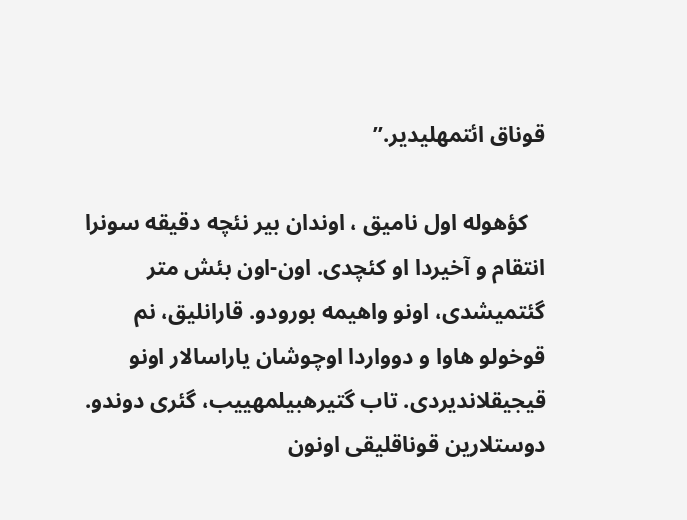قوناق ائتمهلیدیر.”

   کؤهوله اول نامیق ، اوندان بیر نئچه دقیقه سونرا انتقام و آخیردا او کئچدی. اون-اون بئش متر گئتمیشدی، اونو واهیمه بورودو. قارانلیق، نم قوخولو هاوا و دوواردا اوچوشان یاراسالار اونو قیجیقلاندیردی. تاب گتیرهبیلمهییب، گئری دوندو. دوستلارین قوناقلیقی اونون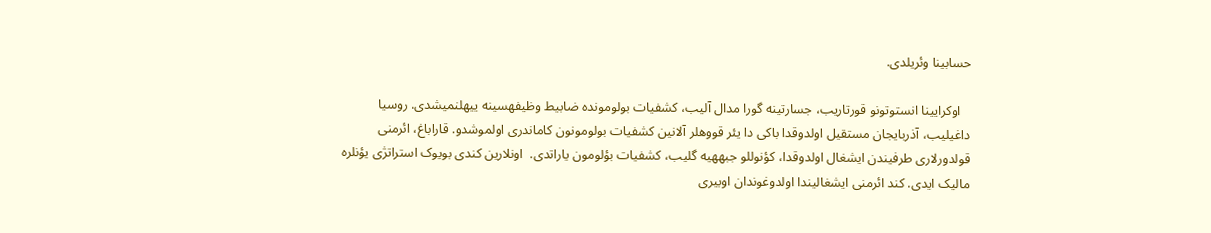حسابینا وئریلدی.

   اوکرایینا انستوتونو قورتاریب، جسارتینه گورا مدال آلیب، کشفیات بولومونده ضابیط وظیفهسینه ییهلنمیشدی. روسیا داغیلیب، آذربایجان مستقیل اولدوقدا باکی دا یئر قووهلر آلانین کشفیات بولومونون کاماندری اولموشدو. قاراباغ، ائرمنی قولدورلاری طرفیندن ایشغال اولدوقدا، کؤنوللو جبههیه گلیب، کشفیات بؤلومون یاراتدی.  اونلارین کندی بویوک استراتژی یؤنلره مالیک ایدی. کند ائرمنی ایشغالیندا اولدوغوندان اوبیری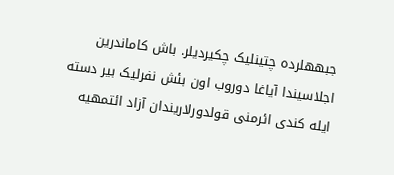جبههلرده چتینلیک چکیردیلر. باش کاماندرین اجلاسیندا آیاغا دوروب اون بئش نفرلیک بیر دسته ایله کندی ائرمنی قولدورلاریندان آزاد ائتمهیه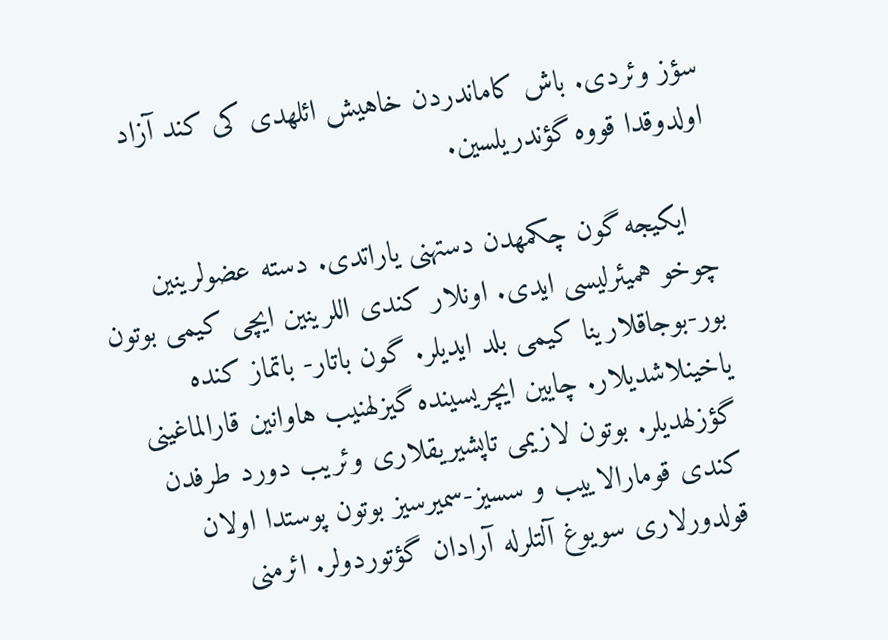سؤز وئردی. باش کاماندردن خاهیش ائلهدی کی کند آزاد اولدوقدا قووه گؤندریلسین.

   ایکیجه گون چکمهدن دستهنی یاراتدی. دسته عضولرینین چوخو همیئرلیسی ایدی. اونلار کندی اللرینین ایچی کیمی بوتون بور-بوجاقلارینا کیمی بلد ایدیلر. گون باتار- باتماز کنده یاخینلاشدیلار. چایین ایچریسینده گیزلهنیب هاوانین قارالماغینی گؤزلهدیلر. بوتون لازیمی تاپشیریقلاری وئریب دورد طرفدن کندی قومارالاییب و سسیز-سمیرسیز بوتون پوستدا اولان قولدورلاری سویوغ آلتلرله آرادان گؤتوردولر. ائرمنی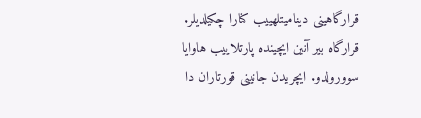قرارگاهینی دینامیتلهییب کنارا چکیلدیلر. قرارگاه بیر آنین ایچینده پارتلاییب هاوایا سوورولدو. ایچریدن جانینی قورتاران دا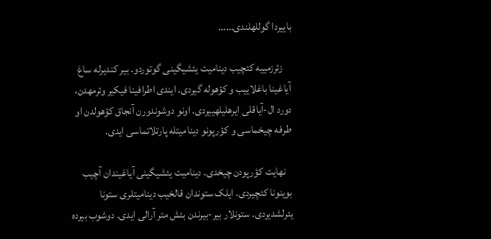باییردا گوللهلندی……

    زئرزمییه کئچیب دینامیت یئشیگینی گوتوردو. بیر کندیرله ساغ آیاغینا باغلاییب و کؤهوله گیردی. ایندی اطرافینا فیکیر وئرمهدن، دورد ال-آیاقلی ایرهلیلهییردی. اونو دوشوندورن آنجاق کؤهولدن او طرفه چیخماسی و کؤرپونو دینامیتله پارتلاتماسی ایدی.

   نهایت کؤرپودن چیخدی. دینامیت یئشیگینی آیاغیندان آچیب بوینونا کئچیردی. ایلک ستوندان قالخیب دینامیتلری ستونا یئرلشدیردی. ستونلار بیر-بیرندن بئش متر آرالی ایدی. دوشوب بیرده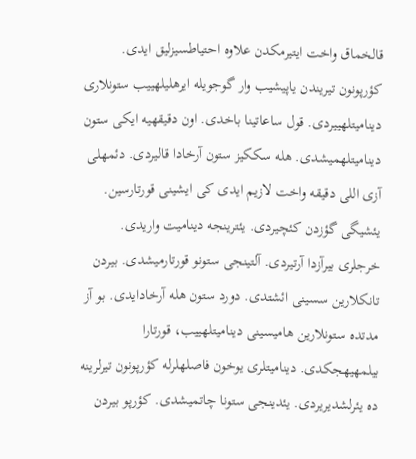قالخماق واخت ایتیرمکدن علاوه احتیاطسیزلیق ایدی. کؤرپونون تیریندن یاپیشیب وار گوجویله ایرهلیلهییب ستونلاری دینامیتلهییردی. قول ساعاتینا باخدی. اون دقیقهیه ایکی ستون دینامیتلهمیشدی. هله سککیز ستون آرخادا قالیردی. دئمهلی آزی اللی دقیقه واخت لازیم ایدی کی ایشینی قورتارسین. یئشیگی گؤزدن کئچیردی. یئترینجه دینامیت واریدی. خرجلری بیرآزدا آرتیردی. آلتینجی ستونو قورتارمیشدی. بیردن تانکلارین سسینی ائشتدی. دورد ستون هله آرخادایدی. بو آز مدتده ستونلارین هامیسینی دینامیتلهییب، قورتارا بیلمهیهجکدی. دینامیتلری یوخون فاصلهلرله کؤرپونون تیرلرینه ده یئرلشدیریردی. یئدینجی ستونا چاتمیشدی. کؤرپو بیردن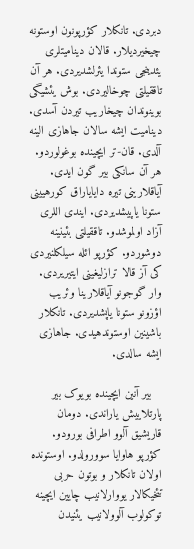دبردی. تانکلار کؤرپونون اوستونه چیخیردیلار. قالان دینامیتلری یئدینجی ستوندا یئرلشدیردی. هر آن تاققیلتی چوخالیردی. بوش یئشیگی بوینوندان چیخاریب تیردن آسدی. دینامیت ایشه سالان جاهازی الینه آلدی. قان-تر ایچینده بوغولوردو. هر آن سانکی بیر گون ایدی. آیاقلارینی تیره دایایاراق کورهیینی ستونا یاپیشدیردی. ایندی اللری آزاد اولموشدو. تاققیلتی بئینینه دوشوردو. کؤرپو ائله سیلکلنیردی کی آز قالا ترازلیغینی ایتیریردی. وار گوجونو آیاقلارینا وئریب اؤزونو ستونا یاپشدیردی. تانکلار باشینین اوستوندهیدی. جاهازی ایشه سالدی.

   بیر آنین ایچینده بویوک بیر پارتلاییش یاراندی. دومان قاریشیق آلوو اطرافی بورودو. کؤرپو هاوایا سوورولدو. اوستونده اولان تانکلار و بوتون حربی تئخیکالار یووارلانیب چایین ایچینه توکولوب آلوولانیب یئنیدن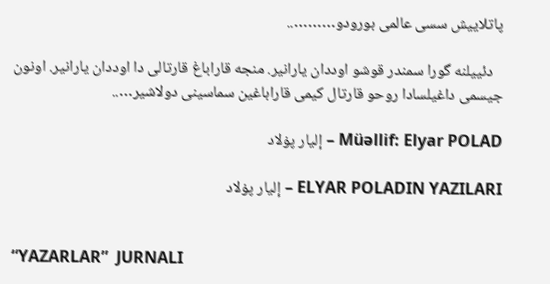پاتلاییش سسی عالمی بورودو………..

   دئییلنه گورا سمندر قوشو اوددان یارانیر. منجه قاراباغ قارتالی دا اوددان یارانیر. اونون جیسمی داغیلسادا روحو قارتال کیمی قاراباغین سماسینی دولاشیر…..

Müəllif: Elyar POLAD – إلیار پۏلاد

ELYAR POLADIN YAZILARI – إلیار پۏلاد


“YAZARLAR”  JURNALI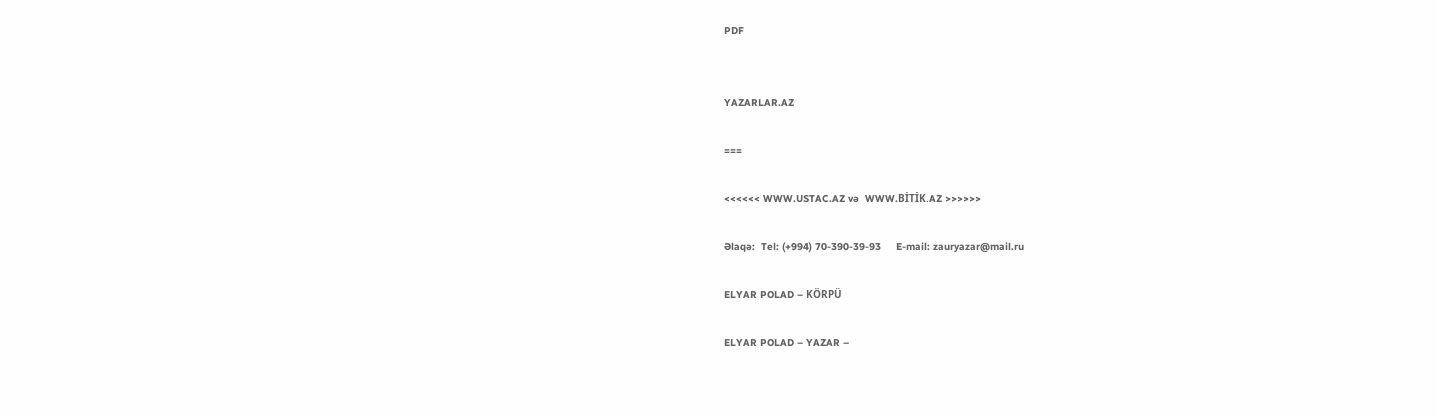PDF


YAZARLAR.AZ

===

<<<<<< WWW.USTAC.AZ və  WWW.BİTİK.AZ >>>>>>

Əlaqə:  Tel: (+994) 70-390-39-93     E-mail: zauryazar@mail.ru

ELYAR POLAD – KÖRPÜ

ELYAR POLAD – YAZAR –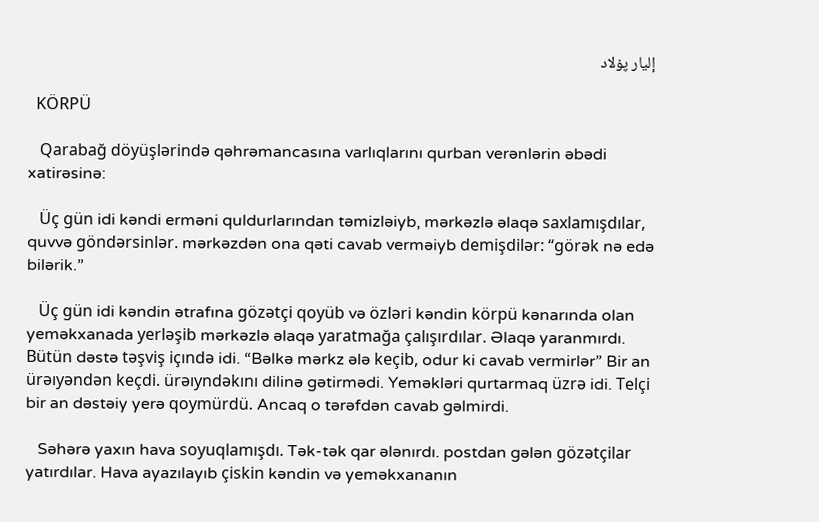إلیار پۏلاد

  KÖRPÜ

   Qarabağ döyüşlərində qəhrəmancasına varlıqlarını qurban verənlərin əbədi xatirəsinə:

   Üç gün idi kəndi erməni quldurlarından təmizləiyb, mərkəzlə əlaqə saxlamışdılar, quvvə göndərsinlər. mərkəzdən ona qəti cavab verməiyb demişdilər: “görək nə edə bilərik.”

   Üç gün idi kəndin ətrafına gözətçi qoyüb və özləri kəndin körpü kənarında olan yeməkxanada yerləşib mərkəzlə əlaqə yaratmağa çalışırdılar. Əlaqə yaranmırdı. Bütün dəstə təşviş içındə idi. “Bəlkə mərkz ələ keçib, odur ki cavab vermirlər” Bir an ürəıyəndən keçdi. ürəıyndəkını dilinə gətirmədi. Yeməkləri qurtarmaq üzrə idi. Telçi bir an dəstəiy yerə qoymürdü. Ancaq o tərəfdən cavab gəlmirdi.

   Səhərə yaxın hava soyuqlamışdı. Tək-tək qar ələnırdı. postdan gələn gözətçilar yatırdılar. Hava ayazılayıb çiskin kəndin və yeməkxananın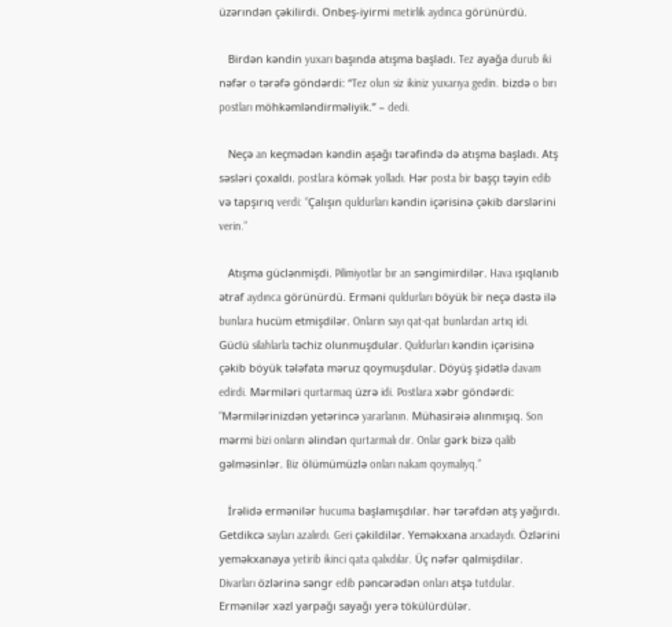üzərındən çəkilirdi. Onbeş-iyirmi metirlik aydınca görünürdü.

   Birdən kəndin yuxarı başında atışma başladı. Tez ayağa durub iki nəfər o tərəfə göndərdi: “Tez olun siz ikiniz yuxarıya gedin. bizdə o bırı postları möhkəmləndirməliyik.” – dedi.

   Neçə an keçmədən kəndin aşağı tərəfində də atışma başladı. Atş səsləri çoxaldı. postlara kömək yolladı. Hər posta bir başçı təyin edib və tapşırıq verdi: “Çalışın quldurları kəndin içərisinə çəkib dərslərini verin.”

   Atışma güclənmişdi. Pilimiyotlar bır an səngimirdilər. Hava ışıqlanıb ətraf aydınca görünürdü. Erməni quldurları böyük bir neçə dəstə ilə bunlara hucüm etmişdilər. Onların sayı qat-qat bunlardan artıq idi. Güclü silahlarla təchiz olunmuşdular. Quldurları kəndin içərisinə çəkib böyük tələfata məruz qoymuşdular. Döyüş şidətlə davam edirdi. Mərmiləri qurtarmaq üzrə idi. Postlara xəbr göndərdi: “Mərmilərinizdən yetərincə yararlanın. Mühasirəiə alınmışıq. Son mərmi bizi onların əlindən qurtarmalı dır. Onlar gərk bizə qalib gəlməsinlər. Biz ölümümüzlə onları nakam qoymalıyq.”

   İrəlidə ermənilər hucuma başlamışdılar. hər tərəfdən atş yağırdı. Getdikcə sayları azalırdı. Geri çəkildilər. Yeməkxana arxadaydı. Özlərini yeməkxanaya yetirib ikinci qata qalxdılar. Üç nəfər qalmişdilar. Divarları özlərinə səngr edib pəncərədən onları atşə tutdular. Ermənilər xəzl yarpağı sayağı yerə tökülürdülər.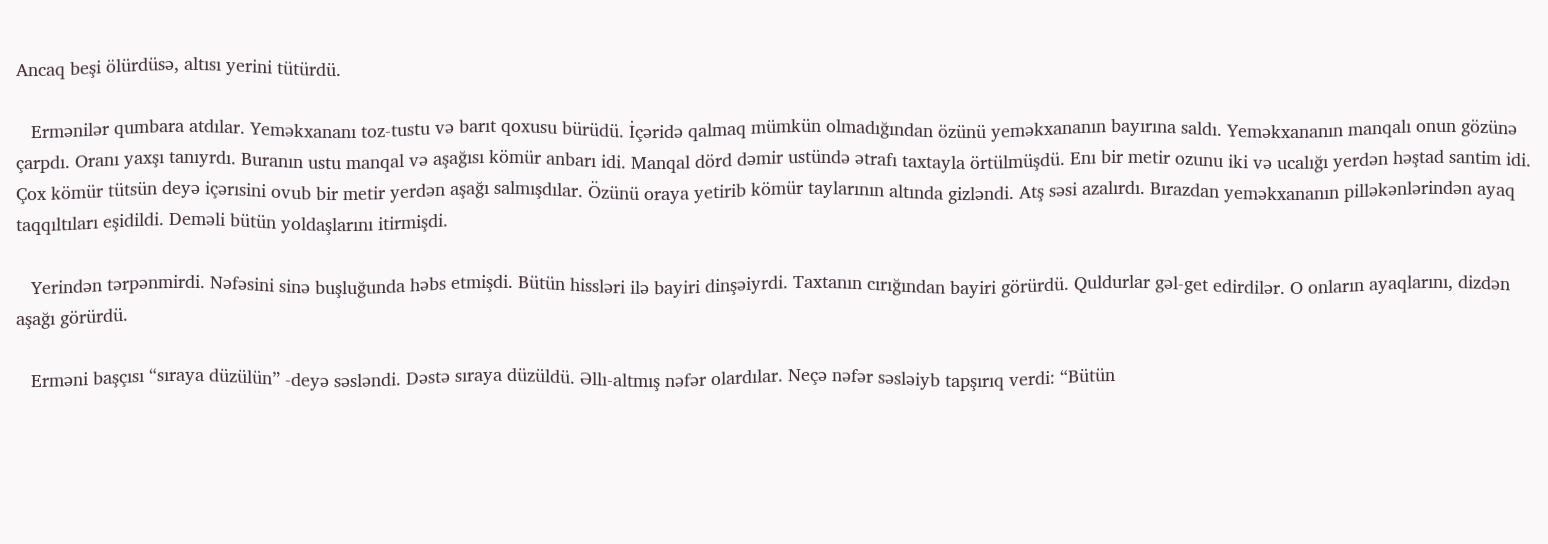Ancaq beşi ölürdüsə, altısı yerini tütürdü.

   Ermənilər qumbara atdılar. Yeməkxananı toz-tustu və barıt qoxusu bürüdü. İçəridə qalmaq mümkün olmadığından özünü yeməkxananın bayırına saldı. Yeməkxananın manqalı onun gözünə çarpdı. Oranı yaxşı tanıyrdı. Buranın ustu manqal və aşağısı kömür anbarı idi. Manqal dörd dəmir ustündə ətrafı taxtayla örtülmüşdü. Enı bir metir ozunu iki və ucalığı yerdən həştad santim idi. Çox kömür tütsün deyə içərısini ovub bir metir yerdən aşağı salmışdılar. Özünü oraya yetirib kömür taylarının altında gizləndi. Atş səsi azalırdı. Bırazdan yeməkxananın pilləkənlərindən ayaq taqqıltıları eşidildi. Deməli bütün yoldaşlarını itirmişdi.

   Yerindən tərpənmirdi. Nəfəsini sinə buşluğunda həbs etmişdi. Bütün hissləri ilə bayiri dinşəiyrdi. Taxtanın cırığından bayiri görürdü. Quldurlar gəl-get edirdilər. O onların ayaqlarını, dizdən aşağı görürdü.

   Erməni başçısı “sıraya düzülün” -deyə səsləndi. Dəstə sıraya düzüldü. Əllı-altmış nəfər olardılar. Neçə nəfər səsləiyb tapşırıq verdi: “Bütün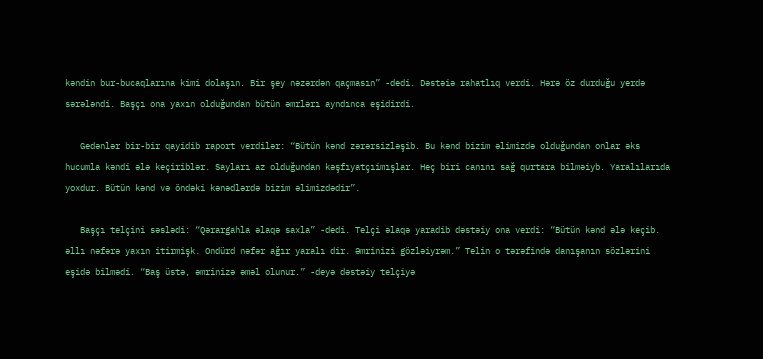kəndin bur-bucaqlarına kimi dolaşın. Bir şey nəzərdən qaçmasın” -dedi. Dəstəiə rahatlıq verdi. Hərə öz durduğu yerdə sərələndi. Başçı ona yaxın olduğundan bütün əmrlərı ayndınca eşidirdi.

   Gedənlər bir-bir qayidib raport verdilər: “Bütün kənd zərərsizləşib. Bu kənd bizim əlimizdə olduğundan onlar əks hucumla kəndi ələ keçiriblər. Sayları az olduğundan kəşfıyatçıimışlar. Heç biri canını sağ qurtara bilməiyb. Yaralılarıda yoxdur. Bütün kənd və öndəki kənədlərdə bizim əlimizdədir”.

   Başçı telçini səslədi: “Qərargahla əlaqə saxla” -dedi. Telçi əlaqə yaradib dəstəiy ona verdi: “Bütün kənd ələ keçib. əllı nəfərə yaxın itirmişk. Ondürd nəfər ağır yaralı dir. Əmrinizi gözləiyrəm.” Telin o tərəfində danışanın sözlərini eşidə bilmədi. “Baş üstə, əmrinizə əməl olunur.” -deyə dəstəiy telçiyə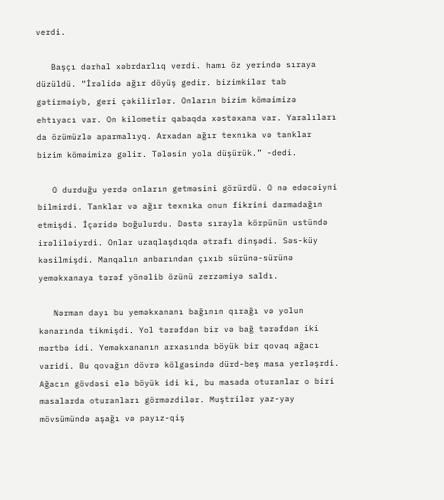verdi.

   Başçı dərhal xəbrdarlıq verdi. hamı öz yerində sıraya düzüldü. “İrəlidə ağır döyüş gedir. bizimkilər tab gətirməiyb, geri çəkilirlər. Onların bizim köməimizə ehtıyacı var. On kilometir qabaqda xəstəxana var. Yaralıları da özümüzlə aparmalıyq. Arxadan ağır texnıka və tanklar bizim köməimizə gəlir. Tələsin yola düşürük.” -dedi.

   O durduğu yerdə onların getməsini görürdü. O nə edəcəiyni bilmirdi. Tanklar və ağır texnıka onun fikrini darmadağın etmişdi. İçəridə boğulurdu. Dəstə sırayla körpünün ustündə irəliləiyrdi. Onlar uzaqlaşdıqda ətrafı dinşədi. Səs-küy kəsilmişdi. Manqalın anbarından çıxıb sürünə-sürünə yeməkxanaya tərəf yönəlib özünü zerzəmiyə saldı.

   Nərman dayı bu yeməkxananı bağının qırağı və yolun kənarında tikmişdi. Yol tərəfdən bir və bağ tərəfdən iki mərtbə idi. Yeməkxananın arxasında böyük bir qovaq ağacı varidi. Bu qovağın dövrə kölgəsində dürd-beş masa yerləşrdi. Ağacın gövdəsi elə böyük idi ki, bu masada oturanlar o biri masalarda oturanları görməzdilər. Muştrilər yaz-yay mövsümündə aşağı və payız-qiş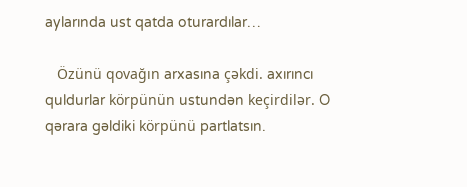aylarında ust qatda oturardılar…

   Özünü qovağın arxasına çəkdi. axırıncı quldurlar körpünün ustundən keçirdilər. O qərara gəldiki körpünü partlatsın.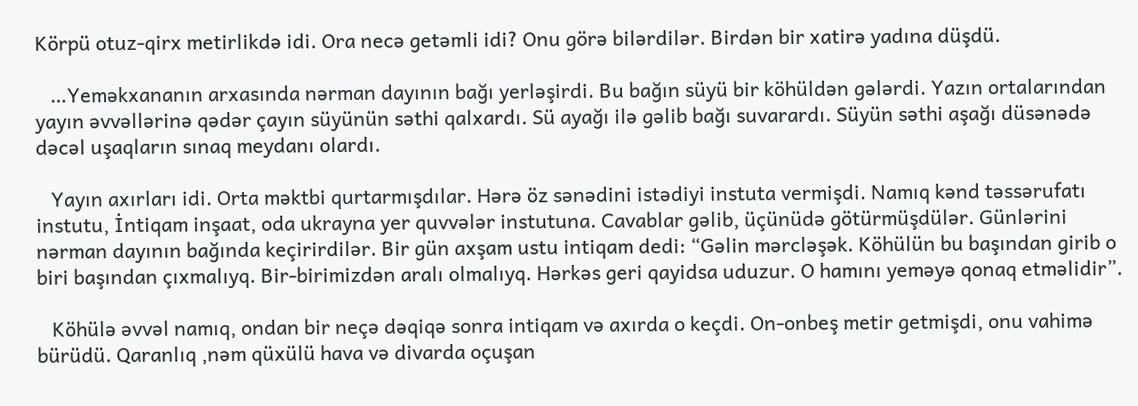Körpü otuz-qirx metirlikdə idi. Ora necə getəmli idi? Onu görə bilərdilər. Birdən bir xatirə yadına düşdü.

   …Yeməkxananın arxasında nərman dayının bağı yerləşirdi. Bu bağın süyü bir köhüldən gələrdi. Yazın ortalarından yayın əvvəllərinə qədər çayın süyünün səthi qalxardı. Sü ayağı ilə gəlib bağı suvarardı. Süyün səthi aşağı düsənədə dəcəl uşaqların sınaq meydanı olardı.

   Yayın axırları idi. Orta məktbi qurtarmışdılar. Hərə öz sənədini istədiyi instuta vermişdi. Namıq kənd təssərufatı instutu, İntiqam inşaat, oda ukrayna yer quvvələr instutuna. Cavablar gəlib, üçünüdə götürmüşdülər. Günlərini nərman dayının bağında keçirirdilər. Bir gün axşam ustu intiqam dedi: “Gəlin mərcləşək. Köhülün bu başından girib o biri başından çıxmalıyq. Bir-birimizdən aralı olmalıyq. Hərkəs geri qayidsa uduzur. O hamını yeməyə qonaq etməlidir”.

   Köhülə əvvəl namıq, ondan bir neçə dəqiqə sonra intiqam və axırda o keçdi. On-onbeş metir getmişdi, onu vahimə bürüdü. Qaranlıq ,nəm qüxülü hava və divarda oçuşan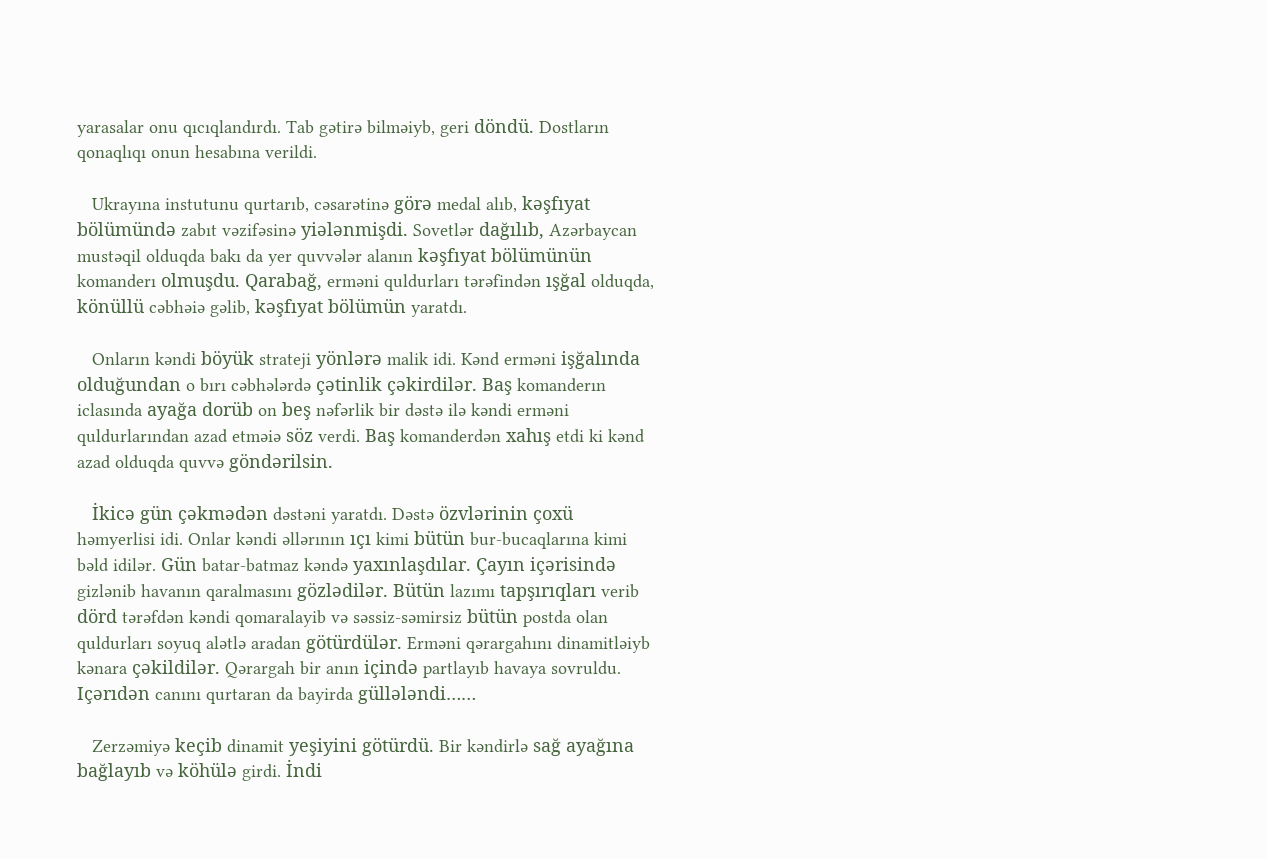yarasalar onu qıcıqlandırdı. Tab gətirə bilməiyb, geri döndü. Dostların qonaqlıqı onun hesabına verildi.

   Ukrayına instutunu qurtarıb, cəsarətinə görə medal alıb, kəşfıyat bölümündə zabıt vəzifəsinə yiələnmişdi. Sovetlər dağılıb, Azərbaycan mustəqil olduqda bakı da yer quvvələr alanın kəşfıyat bölümünün komanderı olmuşdu. Qarabağ, erməni quldurları tərəfindən ışğal olduqda, könüllü cəbhəiə gəlib, kəşfıyat bölümün yaratdı.

   Onların kəndi böyük strateji yönlərə malik idi. Kənd erməni işğalında olduğundan o bırı cəbhələrdə çətinlik çəkirdilər. Baş komanderın iclasında ayağa dorüb on beş nəfərlik bir dəstə ilə kəndi erməni quldurlarından azad etməiə söz verdi. Baş komanderdən xahış etdi ki kənd azad olduqda quvvə göndərilsin.

   İkicə gün çəkmədən dəstəni yaratdı. Dəstə özvlərinin çoxü həmyerlisi idi. Onlar kəndi əllərının ıçı kimi bütün bur-bucaqlarına kimi bəld idilər. Gün batar-batmaz kəndə yaxınlaşdılar. Çayın içərisində gizlənib havanın qaralmasını gözlədilər. Bütün lazımı tapşırıqları verib dörd tərəfdən kəndi qomaralayib və səssiz-səmirsiz bütün postda olan quldurları soyuq alətlə aradan götürdülər. Erməni qərargahını dinamitləiyb kənara çəkildilər. Qərargah bir anın içində partlayıb havaya sovruldu. Içərıdən canını qurtaran da bayirda güllələndi……

   Zerzəmiyə keçib dinamit yeşiyini götürdü. Bir kəndirlə sağ ayağına bağlayıb və köhülə girdi. İndi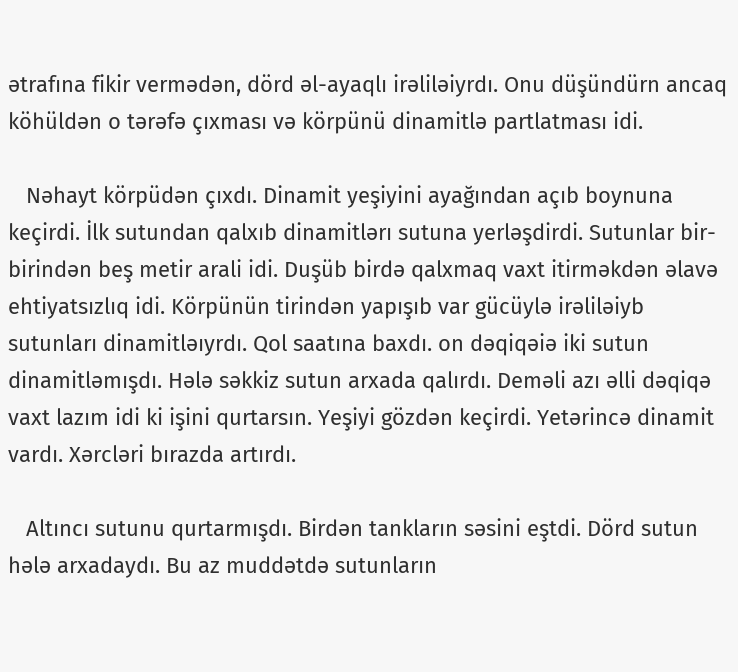ətrafına fikir vermədən, dörd əl-ayaqlı irəliləiyrdı. Onu düşündürn ancaq köhüldən o tərəfə çıxması və körpünü dinamitlə partlatması idi.

   Nəhayt körpüdən çıxdı. Dinamit yeşiyini ayağından açıb boynuna keçirdi. İlk sutundan qalxıb dinamitlərı sutuna yerləşdirdi. Sutunlar bir-birindən beş metir arali idi. Duşüb birdə qalxmaq vaxt itirməkdən əlavə ehtiyatsızlıq idi. Körpünün tirindən yapışıb var gücüylə irəliləiyb sutunları dinamitləıyrdı. Qol saatına baxdı. on dəqiqəiə iki sutun dinamitləmışdı. Hələ səkkiz sutun arxada qalırdı. Deməli azı əlli dəqiqə vaxt lazım idi ki işini qurtarsın. Yeşiyi gözdən keçirdi. Yetərincə dinamit vardı. Xərcləri bırazda artırdı.

   Altıncı sutunu qurtarmışdı. Birdən tankların səsini eştdi. Dörd sutun hələ arxadaydı. Bu az muddətdə sutunların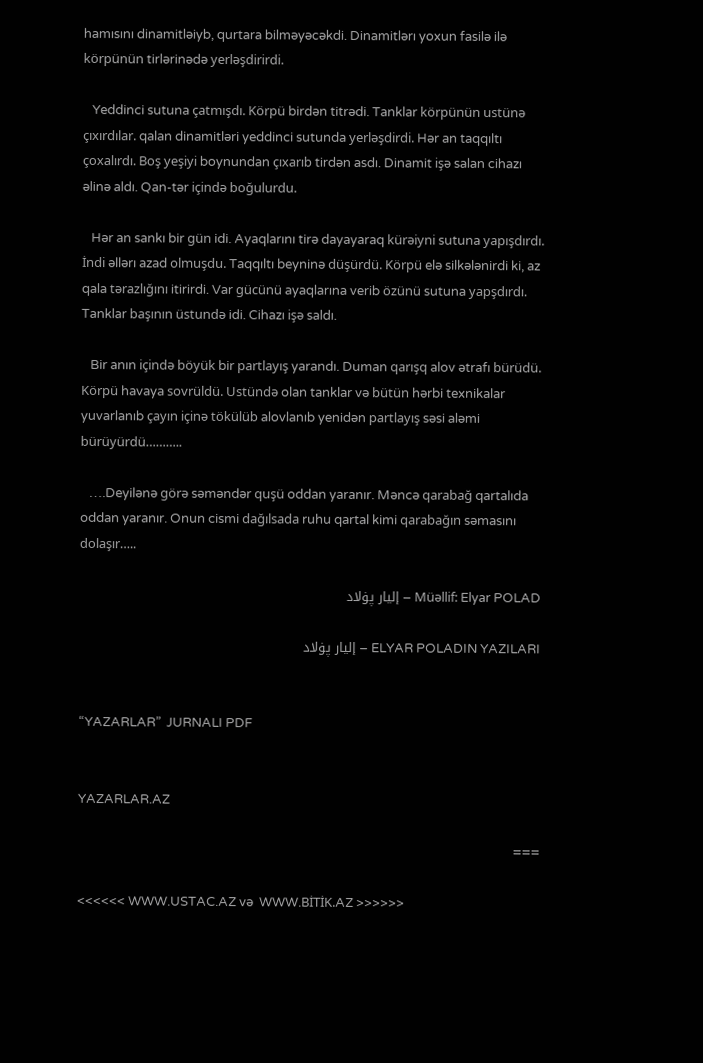hamısını dinamitləiyb, qurtara bilməyəcəkdi. Dinamitlərı yoxun fasilə ilə körpünün tirlərinədə yerləşdirirdi.

   Yeddinci sutuna çatmışdı. Körpü birdən titrədi. Tanklar körpünün ustünə çıxırdılar. qalan dinamitləri yeddinci sutunda yerləşdirdi. Hər an taqqıltı çoxalırdı. Boş yeşiyi boynundan çıxarıb tirdən asdı. Dinamit işə salan cihazı əlinə aldı. Qan-tər içində boğulurdu.

   Hər an sankı bir gün idi. Ayaqlarını tirə dayayaraq kürəiyni sutuna yapışdırdı. İndi əllərı azad olmuşdu. Taqqıltı beyninə düşürdü. Körpü elə silkələnirdi ki, az qala tərazlığını itirirdi. Var gücünü ayaqlarına verib özünü sutuna yapşdırdı. Tanklar başının üstundə idi. Cihazı işə saldı.

   Bir anın içində böyük bir partlayış yarandı. Duman qarışq alov ətrafı bürüdü. Körpü havaya sovrüldü. Ustündə olan tanklar və bütün hərbi texnikalar yuvarlanıb çayın içinə tökülüb alovlanıb yenidən partlayış səsi aləmi bürüyürdü………..

   ….Deyilənə görə səməndər quşü oddan yaranır. Məncə qarabağ qartalıda oddan yaranır. Onun cismi dağılsada ruhu qartal kimi qarabağın səmasını dolaşır…..

Müəllif: Elyar POLAD – إلیار پۏلاد

ELYAR POLADIN YAZILARI – إلیار پۏلاد


“YAZARLAR”  JURNALI PDF


YAZARLAR.AZ

===

<<<<<< WWW.USTAC.AZ və  WWW.BİTİK.AZ >>>>>>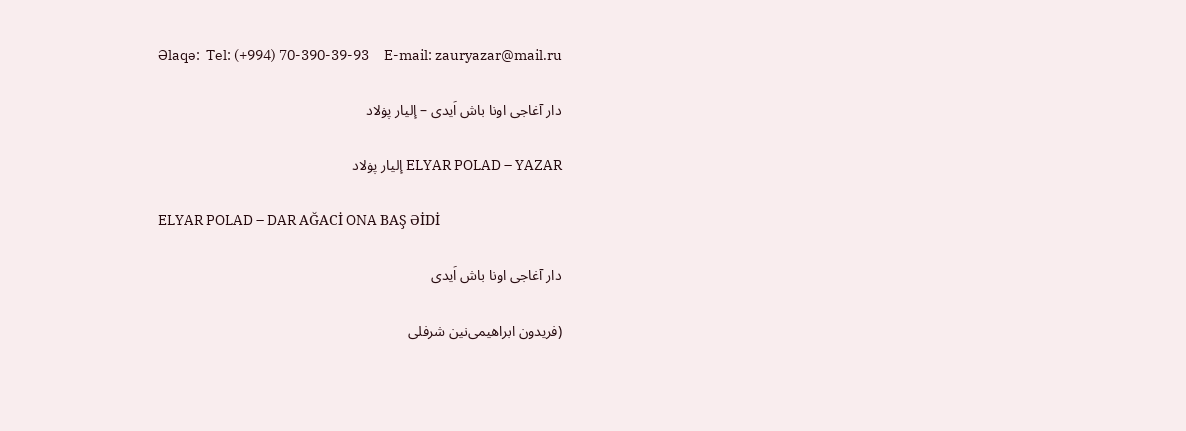Əlaqə:  Tel: (+994) 70-390-39-93     E-mail: zauryazar@mail.ru

دار آغاجی اونا باش اَیدی – إلیار پۏلاد

ELYAR POLAD – YAZAR إلیار پۏلاد

ELYAR POLAD – DAR AĞACİ ONA BAŞ ƏİDİ

دار آغاجی اونا باش اَیدی

(فریدون ابراهیمی‌نین شرفلی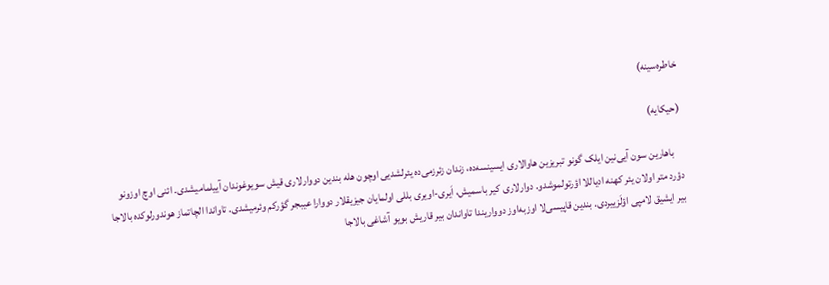خاطره‌سینه)

(حیکایه‌)

    باهارین سون آیی‌نین ایلک گونو تبریزین هاوالاری ایسینسه‌ده، زندان زئرزمی‌ده یئرلشدیی اوچون هله بندین دووارلاری قیش سویوغوندان آییلمامیشدی. ائنی اوچ اوزونو دؤرد متر اولان یئر کهنه ادیاللا اؤرتولموشدو. دوارلاری کیر باسمیش، اَیری-اویری بللی اولمایان جیزیقلار دووارا عیبجر گؤرکم وئرمیشدی. تاواندا الچاتماز هوندورلوکده بالاجا بیر ایشیق لامپی اؤلَزییردی. بندین قاپیسی‌لا اوز‌به‌اوز دوواریندا تاواندان بیر قاریش بویو آشاغی بالاجا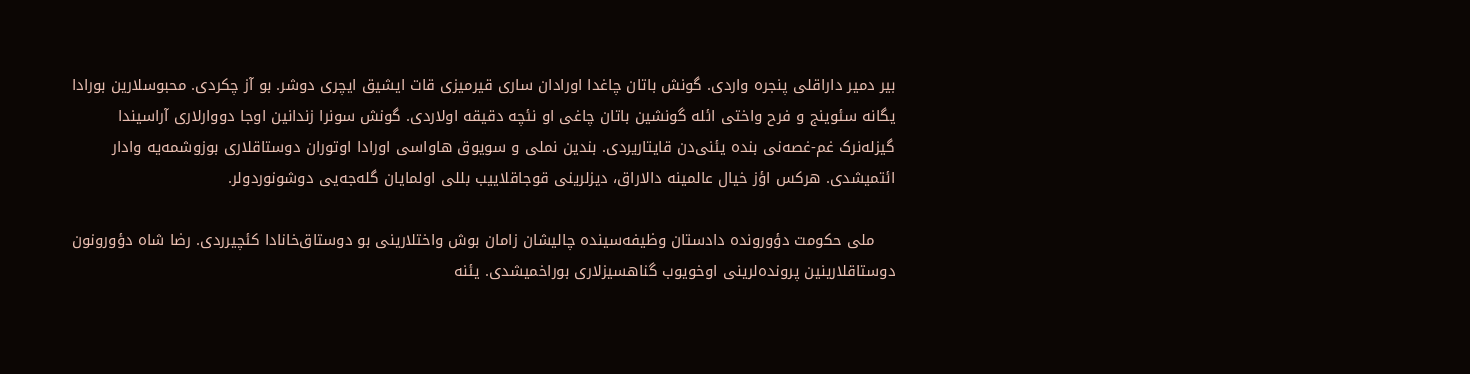بیر دمیر داراقلی پنجره‌ واردی. گونش باتان چاغدا اورادان ساری قیرمیزی قات ایشیق ایچری دوشر. بو آز چکردی. محبوسلارین بورادا یگانه سئوینج و فرح واختی ائله گونشین باتان چاغی او نئچه دقیقه اولاردی. گونش سونرا زندانین اوجا دووارلاری آراسیندا گیزله‌نرک غم-غصه‌نی بنده یئنی‌دن قایتاریردی. بندین نملی و سویوق هاواسی اورادا اوتوران دوستاقلاری بوزوشمه‌یه وادار ائتمیشدی. هرکس اؤز خیال عالمینه دالاراق، دیزلرینی قوجاقلاییب بللی اولمایان گله‌جه‌یی دوشونوردولر.

    ملی حکومت دؤورونده دادستان وظیفه‌سینده چالیشان زامان بوش واختلارینی بو دوستاق‌خانادا کئچیرردی. رضا شاه دؤورونون دوستاقلارینین پرونده‌لرینی اوخویوب گناهسیزلاری بوراخمیشدی. یئنه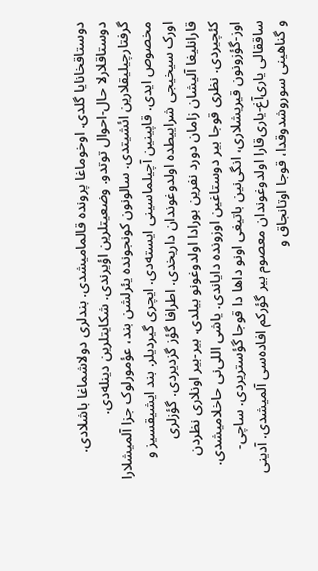دوستاقخانایا گلدی. اوخوماغا پرونده قالمامیشدی. بندلری دولاشماغا باشلادی. دوستاقلارلا حال-احوال توتدو. وضعیتلرین اؤیرندی. شکایتلرین دینله‌دی. گرفتارچیلیقلارین ائشیتدی. سالونون کونجونده یئرلشن بند، عؤمورلوک جزا آلمیشلارا مخصوص ایدی. قاپینین آچیلماسینی ایسته‌دی. ایچری گیردیلر. بند ایشیقسیز و اورک سیخیجی شراییطده اولدوغوندان داریخدی. اطرافا گؤز گزدیردی. گؤزلری قارانلیغا آلیشان زامان دورد نفرین بورادا اولدوغونو بیلدی. بیر-بیر اونلاری نظردن کئچیردی. نظری قوجا بیر دوستاغین اوزونده دایاندی. یاشی اللی‌نی حاخلامیشدی. اوز-گؤزونون قیریشلاری، انگی‌نین باتیغی اونو داها دا قوجا گؤستریردی. ساچی-ساققالی یاری‌آغ-یاری‌قارا اولدوغوندان معصوم بیر گؤرکم افاده‌سی آلمیشدی. آدینی و گناهینی سوروشدوقدا، قوجا اوتانجاق و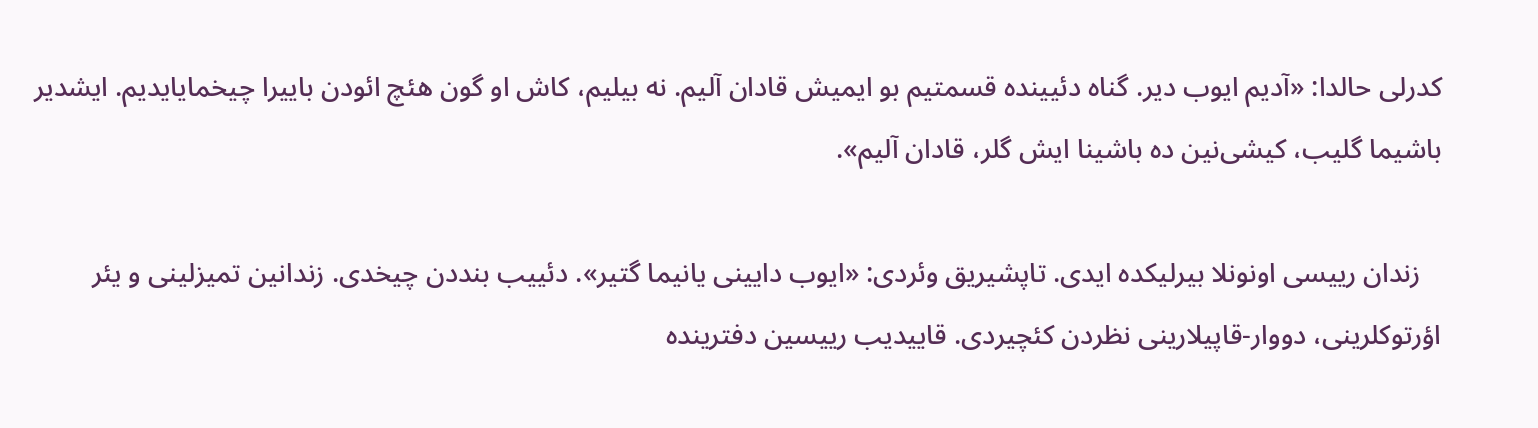کدرلی حالدا: «آدیم ایوب دیر. گناه دئیینده قسمتیم بو ایمیش قادان آلیم. نه بیلیم، کاش او گون هئچ ائودن باییرا چیخمایایدیم. ایشدیر باشیما گلیب، کیشی‌نین ده باشینا ایش گلر، قادان آلیم».

   زندان رییسی اونونلا بیرلیکده ایدی. تاپشیریق وئردی: «ایوب دایینی یانیما گتیر». دئییب بنددن چیخدی. زندانین تمیزلینی و یئر اؤرتوکلرینی، دووار-قاپیلارینی نظردن کئچیردی. قاییدیب رییسین دفترینده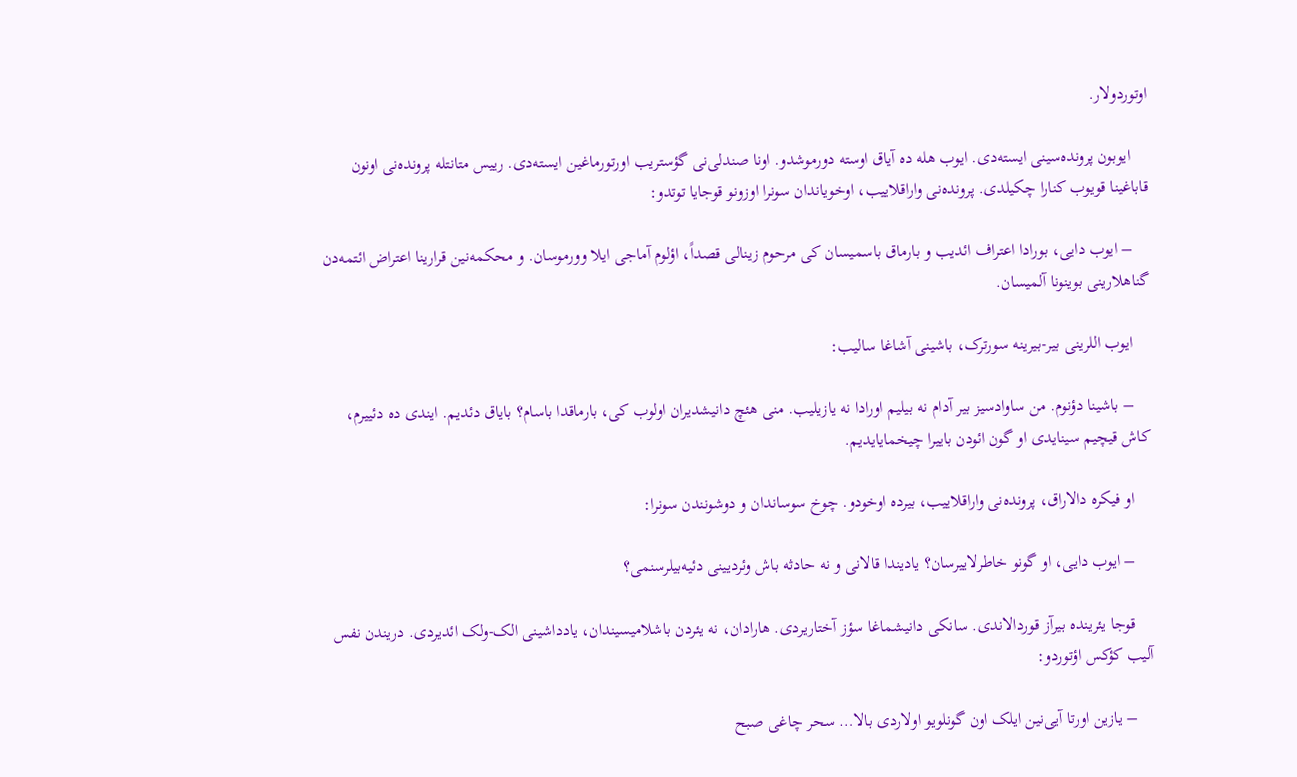اوتوردولار.

    ایوبون پرونده‌سینی ایسته‌دی. ایوب هله ده آیاق اوسته دورموشدو. اونا صندلی‌نی گؤستریب اورتورماغین ایسته‌دی. رییس متانتله پرونده‌نی اونون قاباغینا قویوب کنارا چکیلدی. پرونده‌نی واراقلاییب، اوخویاندان سونرا اوزونو قوجایا توتدو:

    – ایوب دایی، بورادا اعتراف ائدیب و بارماق باسمیسان کی مرحوم زینالی قصداً، اؤلوم آماجی ایلا وورموسان. و محکمه‌نین قرارینا اعتراض ائتمه‌دن گناهلارینی بوینونا آلمیسان.

    ایوب اللرینی بیر-بیرینه سورترک، باشینی آشاغا سالیب:

    – باشینا دؤنوم. من ساوادسیز بیر آدام نه بیلیم اورادا نه یازیلیب. منی هئچ دانیشدیران اولوب کی، بارماقدا باسام؟ بایاق دئدیم. ایندی ده دئییرم، کاش قیچیم سینایدی او گون ائودن باییرا چیخمایایدیم.

    او فیکره دالاراق، پرونده‌نی واراقلاییب، بیرده اوخودو. چوخ سوساندان و دوشونندن سونرا:

    – ایوب دایی، او گونو خاطرلاییرسان؟ یادیندا قالانی و نه حادثه باش وئردیینی دئیه‌بیلرسنمی؟

    قوجا یئرینده بیرآز قوردالاندی. سانکی دانیشماغا سؤز آختاریردی. هارادان، نه یئردن باشلامیسیندان، یادداشینی الک-ولک ائدیردی. دریندن نفس آلیب کؤکس اؤتوردو:

    – یازین اورتا آیی‌نین ایلک اون گونلویو اولاردی بالا… سحر چاغی صبح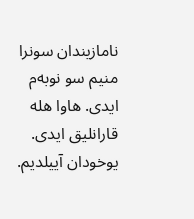نامازیندان سونرا منیم سو نوبه‌م ایدی. هاوا هله قارانلیق ایدی. یوخودان آییلدیم.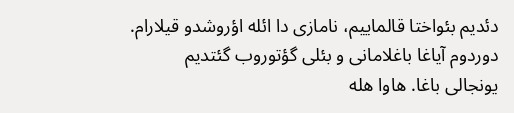دئدیم بئواختا قالماییم، نامازی دا ائله اؤروشدو قیلارام. دوردوم آیاغا باغلامانی و بئلی گؤتوروب گئتدیم یونجالی باغا. هاوا هله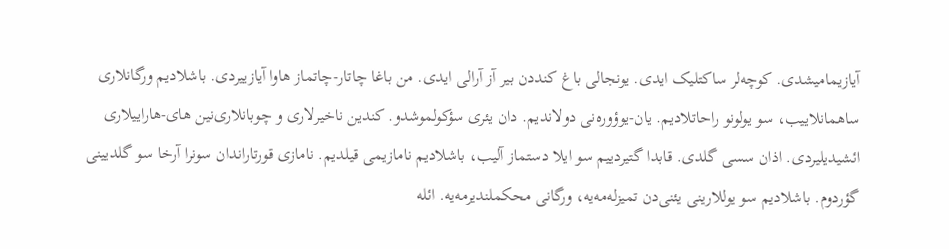آیازیمامیشدی. کوچه‌لر ساکتلیک ایدی. یونجالی باغ کنددن بیر آز آرالی ایدی. من باغا چاتار-چاتماز هاوا آیازییردی. باشلادیم ورگانلاری ساهمانلاییب، سو یولونو راحاتلادیم. یان-یوؤوره‌نی دولاندیم. دان یئری سؤکولموشدو. کندین ناخیرلاری و چوبانلاری‌نین های-هاراییلاری ائشیدیلیردی. اذان سسی گلدی. قابدا گتیردییم سو ایلا دستماز آلیب، باشلادیم نامازیمی قیلدیم. نامازی قورتاراندان سونرا آرخا سو گلدیینی گؤردوم. باشلادیم سو یوللارینی یئنی‌دن تمیزله‌مه‌یه، ورگانی محکملندیرمه‌یه. ائله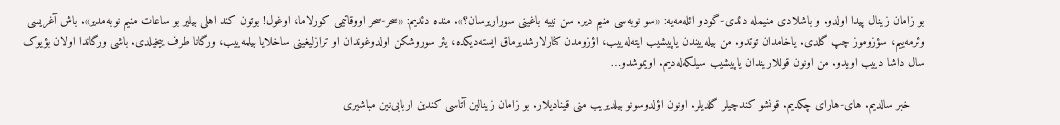بو زامان زینال پیدا اولدو. و باشلادی منیمله دئدی-گودو ائله‌مه‌یه: «سو نوبه‌سی منیم دیر. سن نییه باغینی سوراریرسان؟». منده دئدیم: «سحر-سحر اووقاتیمی کورلاما، اوغول! بوتون کند اهلی بیلیر بو ساعات منیم نوبه‌مدیر». باش آغریسی وئرمه‌ییم، سؤزوموز چپ گلدی. یاخامدان توتدو. من بیله‌ییندن یاپیشیب ایته‌له‌ییب، اؤزومدن کنارلارشدیرماق ایسته‌دیکده، یئر سوروشکن اولدوغوندان او ترازلیغینی ساخلایا بیلمه‌ییب، ورگانا طرف ییخیلدی. باشی ورگاندا اولان بؤیوک سال داشا دییب اویدو. من اونون قوللاریندان یاپیشیب سیلکه‌له‌دیم. اویموشدو…

    خبر سالدیم. های-هارای چکدیم. قونشو کندچیلر گلدیلر. اونون اؤلدوسونو بیلدیریب منی قینادیلار. بو زامان زینالین آتاسی کندین اربابی‌نین مباشیری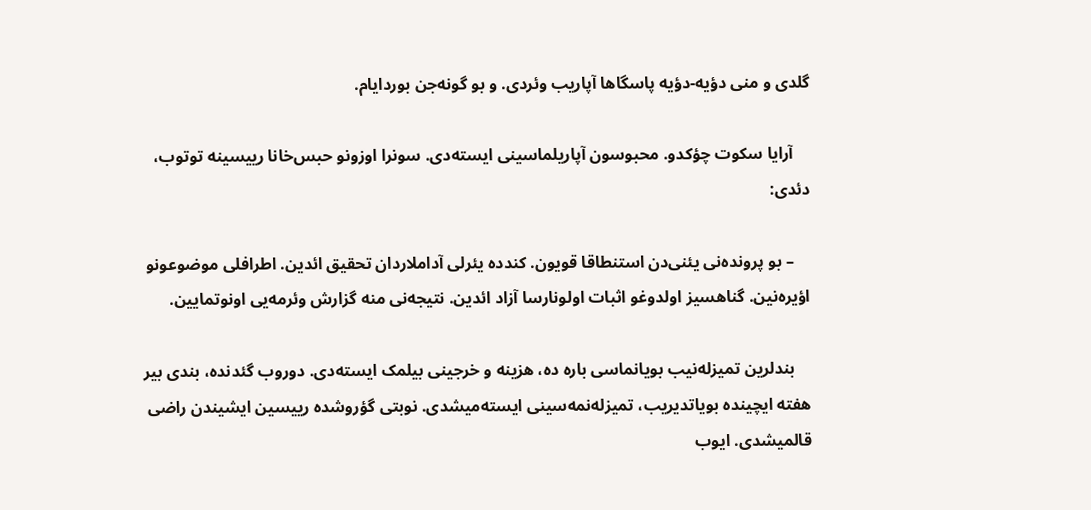گلدی و منی دؤیه-دؤیه پاسگاها آپاریب وئردی. و بو گونه‌جن بوردایام.

    آرایا سکوت چؤکدو. محبوسون آپاریلماسینی ایسته‌دی. سونرا اوزونو حبس‌خانا رییسینه توتوب، دئدی:

    – بو پرونده‌نی یئنی‌دن استنطاقا قویون. کندده یئرلی آداملاردان تحقیق ائدین. اطرافلی موضوعونو اؤیره‌نین. گناهسیز اولدوغو اثبات اولونارسا آزاد ائدین. نتیجه‌نی منه گزارش وئرمه‌یی اونوتمایین.

    بندلرین تمیزله‌نیب بویانماسی باره ده، هزینه و خرجینی بیلمک ایسته‌دی. دوروب گئدنده، بندی بیر هفته ایچینده بویاتدیریب، تمیزله‌نمه‌سینی ایسته‌میشدی. نوبتی گؤروشده رییسین ایشیندن راضی قالمیشدی. ایوب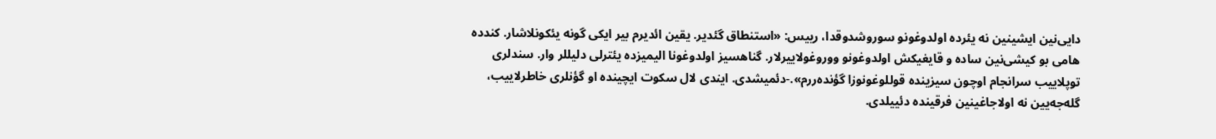دایی‌نین ایشینین نه یئرده اولدوغونو سوروشدوقدا، رییس: «استنطاق گئدیر. یقین ائدیرم بیر ایکی گونه یئکونلاشار. کندده هامی بو کیشی‌نین ساده و قایغیکش اولدوغونو ووروغولاییرلار. گناهسیز اولدوغونا الیمیزده یئترلی دلیللر وار. سندلری توپلاییب سرانجام اوچون سیزینده قوللوغونوزا گؤنده‌ررم».-دئمیشدی. ایندی لال سکوت ایچینده او گؤنلری خاطرلاییب، گله‌جه‌یین نه اولاجاغینین فرقینده دئییلدی.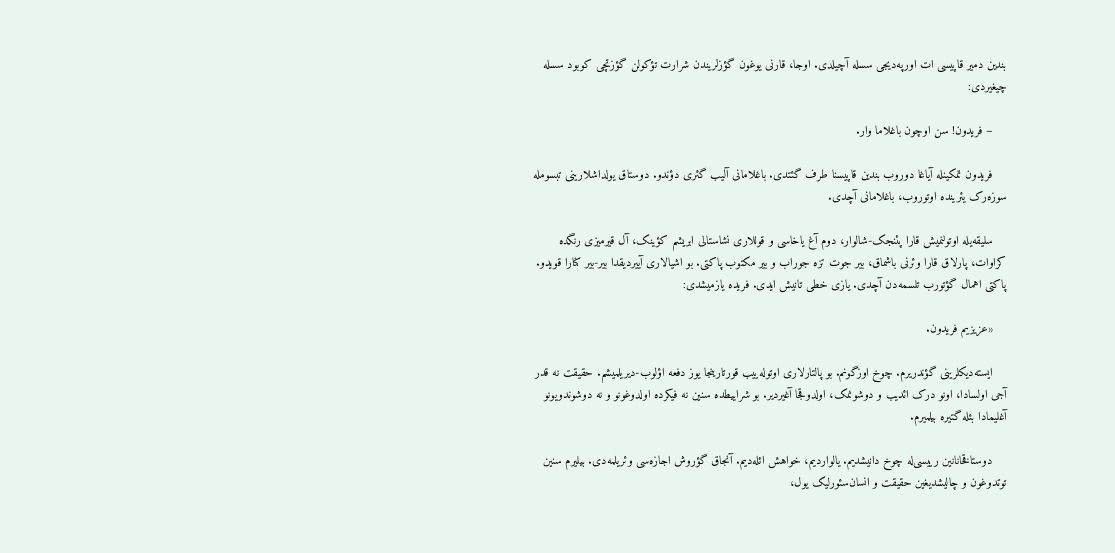بندین دمیر قاپیسی ات اورپه‌دیجی سسله آچیلدی. اوجا، قارنی یوغون گؤزلریندن شرارت تؤکولن گؤزتچی کوبود سسله چیغیردی:

    – فریدون! سن اوچون باغلاما وار.

    فریدون تمکینله آیاغا دوروب بندین قاپیسنا طرف گئتدی. باغلامانی آلیب گئری دؤندو. دوستاق یولداشلارینی تبسومله سوزه‌رک یئرینده اوتوروب، باغلامانی آچدی.

    سلیقه‌یله اوتولنمیش قارا پئنجک-شالوار، دوم آغ یاخاسی و قوللاری نشاستالی ابریشم کؤینک، آل قیرمیزی رنگده کراوات، پارلاق قارا وئرنی باشماق، بیر جوت تزه جوراب و بیر مکتوب پاکتی. بو اشیالاری آییردیقدا بیر-بیر کنارا قویدو. پاکتی اهمال گؤتورب تلسمه‌دن آچدی. یازی خطی تانیش ایدی. فریده یازمیشدی:

    «عزیزیم فریدون.

    ایسته‌دیکلرینی گؤندریرم. چوخ اوزگونم. بو پالتارلاری اوتوله‌ییب قورتارینجا یوز دفعه اؤلوب-دیریلمیشم. حقیقت نه قدر آجی اولسادا، اونو درک ائدیب و دوشونمک، اولدوقجا آغیردیر. بو شراییطده سنین نه فیکرده اولدوغونو و نه دوشوندویونو آغلیمادا بئله گتیره بیلمیرم.

    دوستاقخانانین رییسی‌له چوخ دانیشدیم. یالواردیم، خواهش ائله‌دیم. آنجاق گؤروش اجازه‌سی وئریلمه‌دی. بیلیرم سنین توتدوغون و چالیشدیغین حقیقت و انسان‌سئورلیک یول،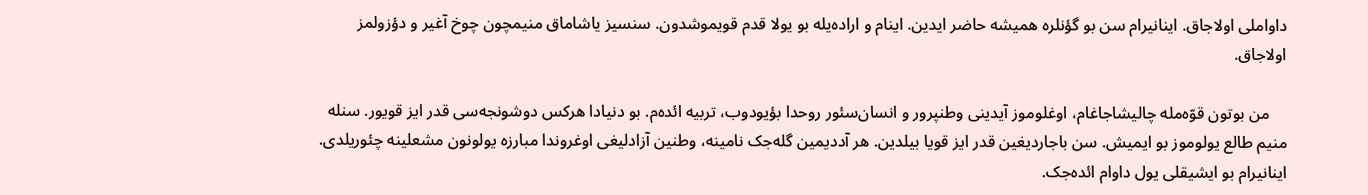داواملی اولاجاق. اینانیرام سن بو گؤنلره همیشه حاضر ایدین. اینام و اراده‌یله بو یولا قدم قویموشدون. سنسیز یاشاماق منیمچون چوخ آغیر و دؤزولمز اولاجاق.

    من بوتون قوّه‌مله چالیشاجاغام، اوغلوموز آیدینی وطنپرور و انسان‌سئور روحدا بؤیودوب، تربیه ائده‌م. بو دنیادا هرکس دوشونجه‌سی قدر ایز قویور. سنله منیم طالع یولوموز بو ایمیش. سن باجاردیغین قدر ایز قویا بیلدین. هر آددیمین گله‌جک نامینه، وطنین آزادلیغی اوغروندا مبارزه یولونون مشعلینه چئوریلدی. اینانیرام بو ایشیقلی یول داوام ائده‌جک.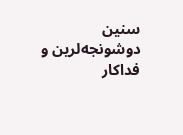سنین دوشونجه‌لرین و فداکار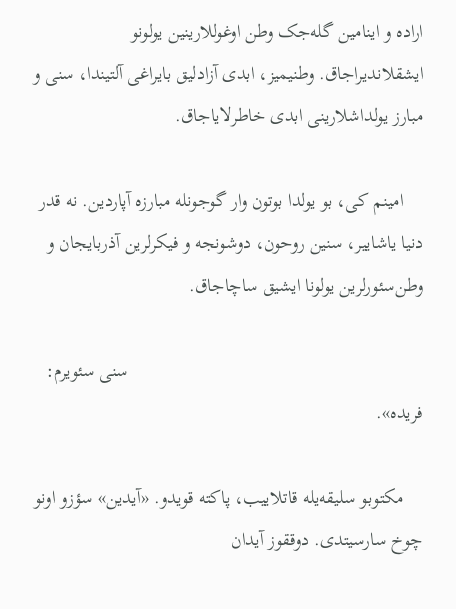اراده و اینامین گله‌جک وطن اوغوللارینین یولونو ایشقلاندیراجاق. وطنیمیز، ابدی آزادلیق بایراغی آلتیندا، سنی و مبارز یولداشلارینی ابدی خاطرلایاجاق.

    امینم کی، بو یولدا بوتون وار گوجونله مبارزه آپاردین. نه قدر دنیا یاشاییر، سنین روحون، دوشونجه و فیکرلرین آذربایجان و وطن‌سئورلرین یولونا ایشیق ساچاجاق.

                                                             سنی سئویرم:  فریده».

    مکتوبو سلیقه‌یله قاتلاییب، پاکته قویدو. «آیدین» سؤزو اونو چوخ سارسیتدی. دوققوز آیدان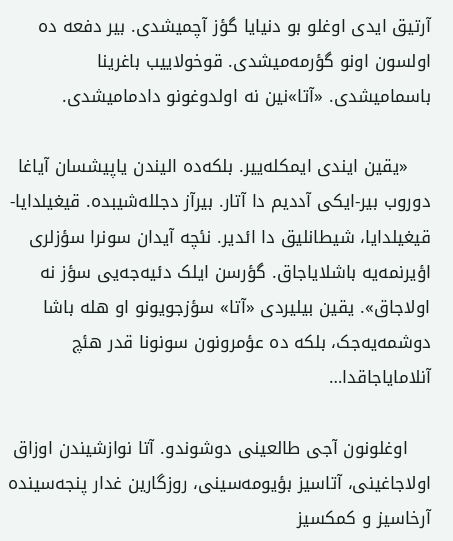آرتیق ایدی اوغلو بو دنیایا گؤز آچمیشدی. بیر دفعه ده اولسون اونو گؤرمه‌میشدی. قوخولاییب باغرینا باسمامیشدی. «آتا»نین نه اولدوغونو دادمامیشدی.

    «یقین ایندی ایمکله‌ییر. بلکه‌ده الیندن یاپیشسان آیاغا دوروب بیر-ایکی آددیم دا آتار. بیرآز دجلله‌شیبده. قیغیلدایا-قیغیلدایا، شیطانلیق دا ائدیر. نئچه آیدان سونرا سؤزلری اؤیرنمه‌یه باشلایاجاق. گؤرسن ایلک دئیه‌جه‌یی سؤز نه اولاجاق». یقین بیلیردی «آتا» سؤزجویونو او هله باشا دوشمه‌یه‌جک، بلکه ده عؤمرونون سونونا قدر هئچ آنلامایاجاقدا…

    اوغلونون آجی طالعینی دوشوندو. آتا نوازشیندن اوزاق اولاجاغینی، آتاسیز بؤیومه‌سینی، روزگارین غدار پنجه‌سینده آرخاسیز و کمکسیز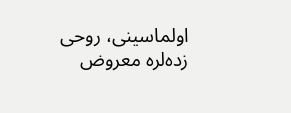اولماسینی‌‌‌، روحی زده‌لره معروض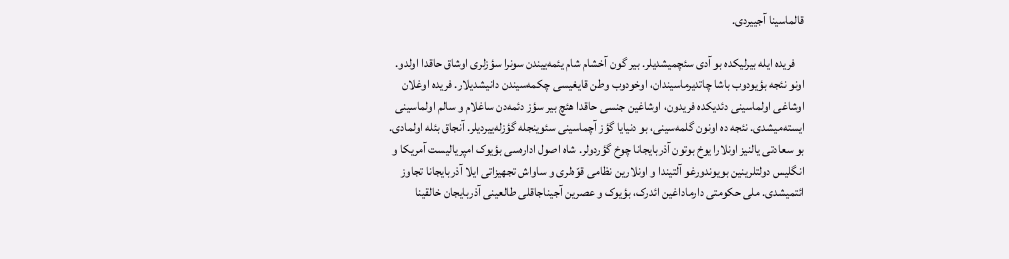قالماسینا آجییردی.

    فریده ایله بیرلیکده بو آدی سئچمیشدیلر. بیر گون آخشام شام یئمه‌ییندن سونرا سؤزلری اوشاق حاقدا اولدو. اونو نئجه بؤیودوب باشا چاتدیرماسیندان، اوخودوب وطن قایغیسی چکمه‌سیندن دانیشدیلار. فریده اوغلان اوشاغی اولماسینی دئدیکده فریدون، اوشاغین جنسی حاقدا هئچ بیر سؤز دئمه‌دن ساغلام و سالم اولماسینی ایسته‌میشدی. نئجه ده اونون گلمه‌سینی، بو دنیایا گؤز آچماسینی سئوینجله گؤزله‌ییردیلر. آنجاق بئله اولمادی. بو سعادتی یالنیز اونلارا یوخ بوتون آذربایجانا چوخ گؤردولر. شاه اصول اداره‌سی بؤیوک امپریالیست آمریکا و انگلیس دولتلرینین بویوندورغو آلتیندا و اونلارین نظامی قوّه‌لری و ساواش تجهیزاتی ایلا آذربایجانا تجاوز ائتمیشدی. ملی حکومتی دارماداغین ائدرک، بؤیوک و عصرین آجیناجاقلی طالعینی آذربایجان خالقینا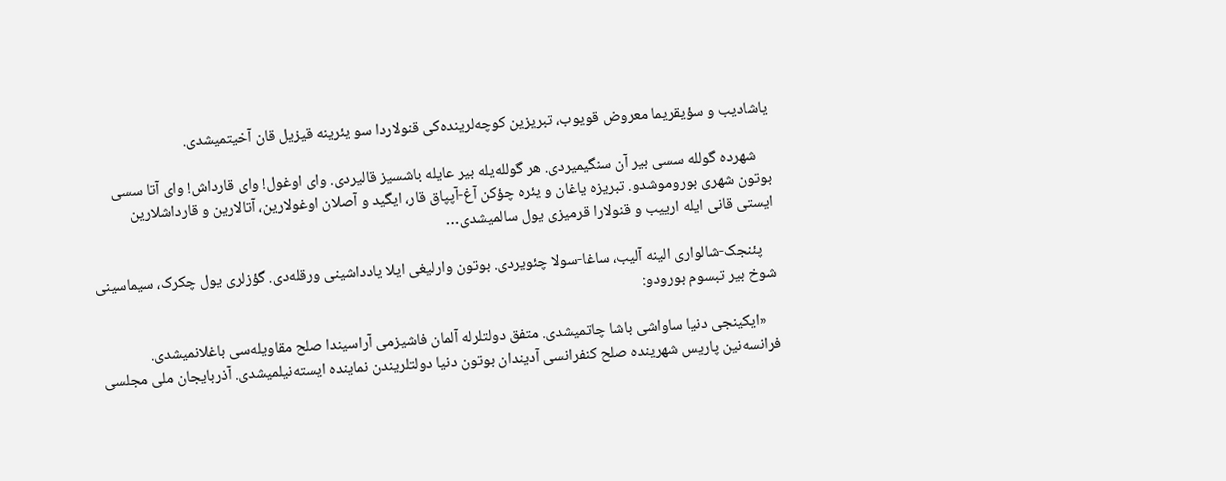یاشادیب و سؤیقریما معروض قویوب، تبریزین کوچه‌لرینده‌کی قنولاردا سو یئرینه قیزیل قان آخیتمیشدی.

    شهرده گولله سسی بیر آن سنگیمیردی. هر گولله‌یله بیر عایله باشسیز قالیردی. وای اوغول! وای قارداش! وای آتا سسی بوتون شهری بوروموشدو. تبریزه یاغان و یئره چؤکن آغ-آپپاق قار، ایگید و آصلان اوغولارین، آتالارین و قارداشلارین ایستی قانی ایله ارییب و قنولارا قرمیزی یول سالمیشدی…

    پئنجک-شالواری الینه آلیب، ساغا-سولا چئویردی. بوتون وارلیغی ایلا یادداشینی ورقله‌دی. گؤزلری یول چکرک، سیماسینی شوخ بیر تبسوم بورودو:

    «ایکینجی دنیا ساواشی باشا چاتمیشدی. متفق دولتلرله آلمان فاشیزمی آراسیندا صلح مقاویله‌سی باغلانمیشدی. فرانسه‌نین پاریس شهرینده صلح کنفرانسی آدیندان بوتون دنیا دولتلریندن نماینده ایسته‌نیلمیشدی. آذربایجان ملی مجلسی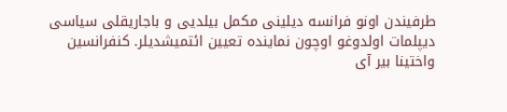طرفیندن اونو فرانسه دیلینی مکمل بیلدیی و باجاریقلی سیاسی دیپلمات اولدوغو اوچون نماینده تعیین ائتمیشدیلر. کنفرانسین واختینا بیر آی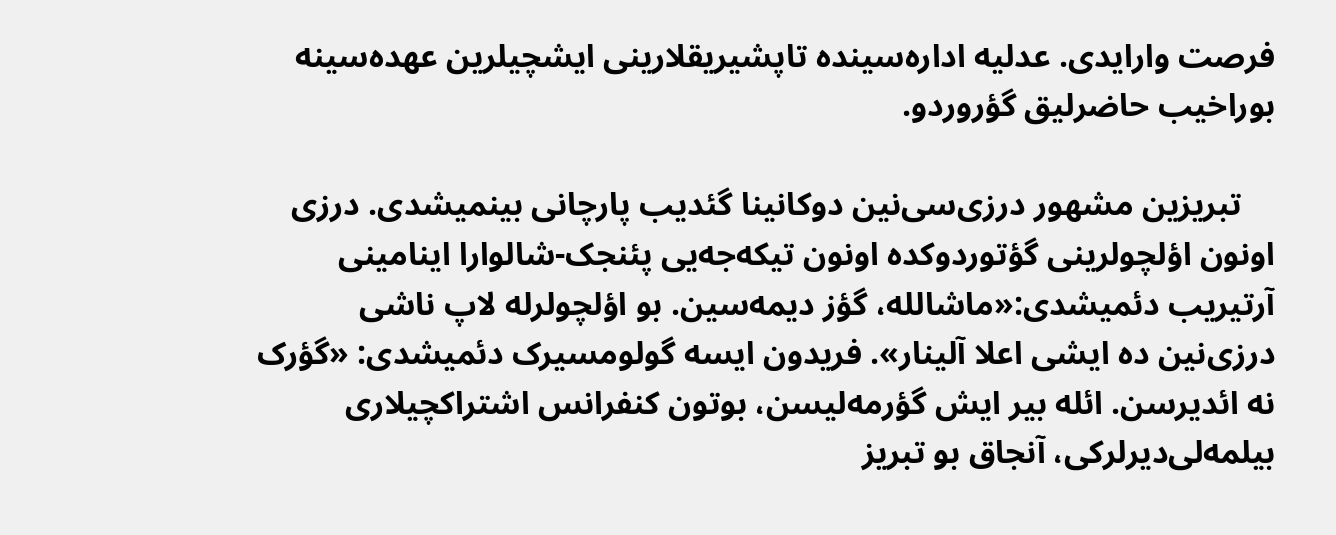فرصت وارایدی. عدلیه اداره‌سینده تاپشیریقلارینی ایشچیلرین عهده‌سینه بوراخیب حاضرلیق گؤروردو.

    تبریزین مشهور درزی‌سی‌نین دوکانینا گئدیب پارچانی بینمیشدی. درزی اونون اؤلچولرینی گؤتوردوکده اونون تیکه‌جه‌یی پئنجک-شالوارا اینامینی آرتیریب دئمیشدی:«ماشالله، گؤز دیمه‌سین. بو اؤلچولرله لاپ ناشی درزی‌نین ده ایشی اعلا آلینار». فریدون ایسه گولومسیرک دئمیشدی: «گؤرک نه ائدیرسن. ائله بیر ایش گؤرمه‌لیسن، بوتون کنفرانس اشتراکچیلاری بیلمه‌لی‌دیرلرکی، آنجاق بو تبریز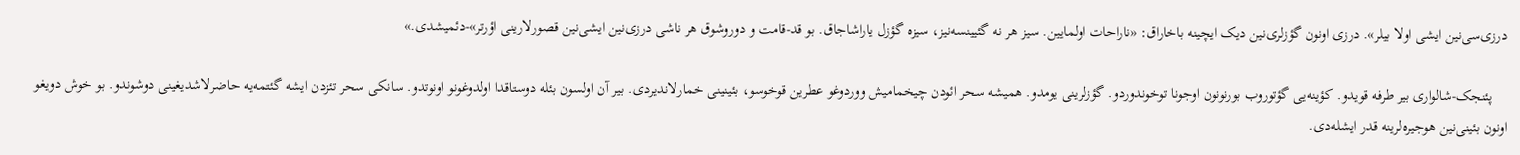درزی‌سی‌نین ایشی اولا بیلر». درزی اونون گؤزلری‌نین دیک ایچینه باخاراق: «ناراحات اولمایین. سیز هر نه گئیینسه‌نیز، سیزه گؤزل یاراشاجاق. بو قد-قامت و دوروشوق هر ناشی درزی‌نین ایشی‌نین قصورلارینی اؤرتر»-دئمیشدی.»

    پئنجک-شالواری بیر طرفه قویدو. کؤینه‌یی گؤتوروب بورنونون اوجونا توخوندوردو. گؤزلرینی یومدو. همیشه سحر ائودن چیخمامیش ووردوغو عطرین قوخوسو، بئینینی خمارلاندیردی. بیر آن اولسون بئله دوستاقدا اولدوغونو اونوتدو. سانکی سحر تئزدن ایشه گئتمه‌یه حاضرلاشدیغینی دوشوندو. بو خوش دویغو اونون بئینی‌نین هوجیره‌لرینه قدر ایشله‌دی.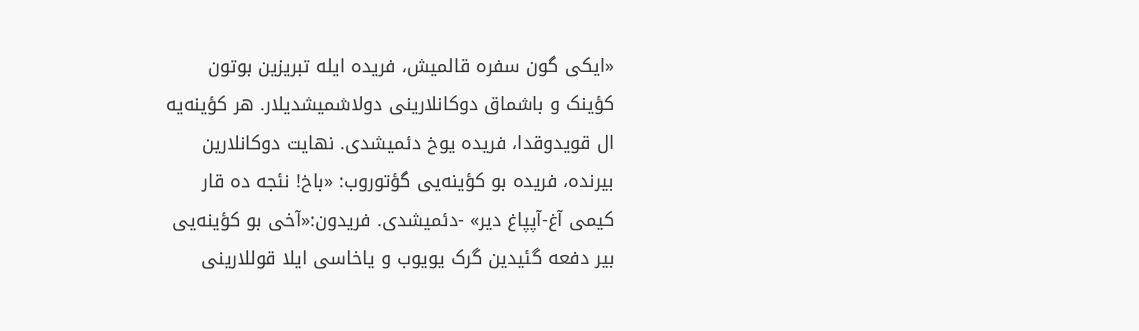«ایکی گون سفره قالمیش، فریده ایله تبریزین بوتون کؤینک و باشماق دوکانلارینی دولاشمیشدیلار. هر کؤینه‌یه ال قویدوقدا، فریده یوخ دئمیشدی. نهایت دوکانلارین بیرنده، فریده بو کؤینه‌یی گؤتوروب: «باخ! نئجه‌ ده قار کیمی آغ-آپپاغ دیر» -دئمیشدی. فریدون:«آخی بو کؤینه‌یی بیر دفعه گئیدین گرک یویوب و یاخاسی ایلا قوللارینی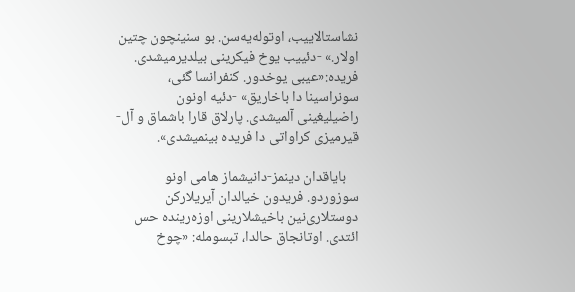نشاستالاییب، اوتوله‌یه‌سن. بو سنینچون چتین اولار.» -دئییب یوخ فیکرینی بیلدیرمیشدی. فریده:«عیبی یوخدور. کنفرانسا گئی، سونراسینا دا باخاریق» -دئیه اونون راضیلیغینی آلمیشدی. پارلاق قارا باشماق و آل-قیرمیزی کراواتی دا فریده بینمیشدی».

    بایاقدان دینمز-دانیشماز هامی اونو سوزوردو. فریدون خیالدان آیریلارکن دوستلاری‌نین باخیشلارینی اوزه‌رینده حس ائتدی. اوتانجاق حالدا، تبسومله: «چوخ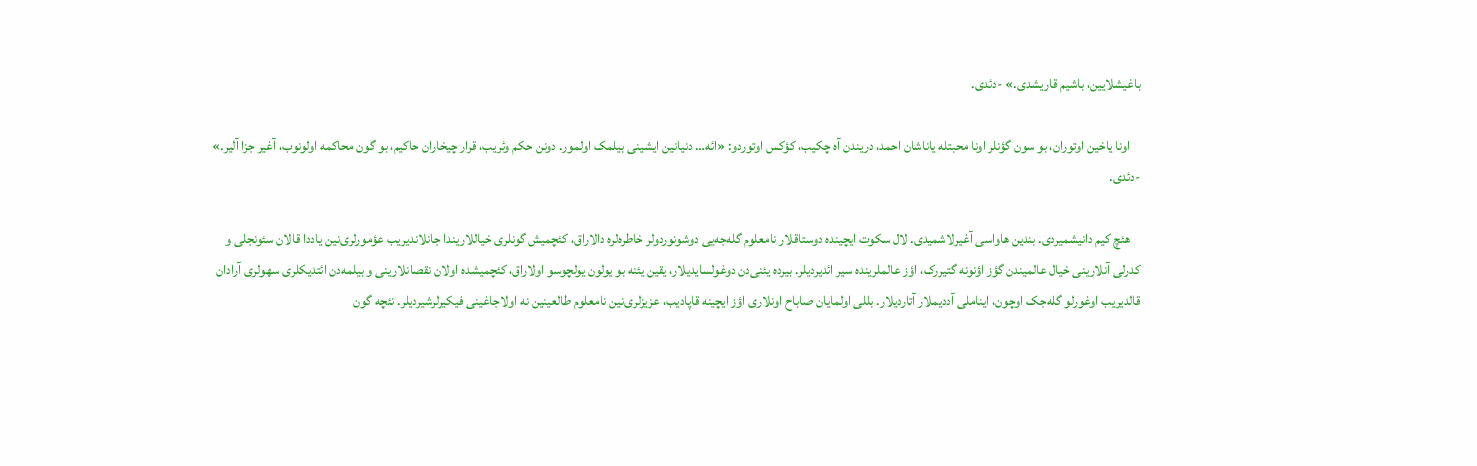باغیشلایین، باشیم قاریشدی.» -دئدی.

    اونا یاخین اوتوران، بو سون گؤنلر اونا محبتله یاناشان احمد، دریندن آه چکیب، کؤکس اوتوردو: «ائه… دنیانین ایشینی بیلمک اولمور. دونن حکم وئریب، قرار چیخاران حاکیم، بو گون محاکمه اولونوب، آغیر جزا آلیر.» -دئدی.

    هئچ کیم دانیشمیردی. بندین هاواسی آغیرلاشمیدی. لال سکوت ایچینده دوستاقلار نامعلوم گله‌جه‌یی دوشونوردولر خاطره‌لره دالاراق، کئچمیش گونلری خیاللاریندا جانلاندیریب عؤمورلری‌نین یاددا قالان سئونجلی و کدرلی آنلارینی خیال عالمیندن گؤز اؤنونه گتیررک، اؤز عالملرینده سیر ائدیردیلر. بیرده یئنی‌دن دوغولسایدیلار، یقین یئنه بو یولون یولچوسو اولاراق، کئچمیشده اولان نقصانلارینی و بیلمه‌دن ائتدیکلری سهولری آرادان قالدیریب اوغورلو گله‌جک اوچون، ایناملی آددیملار آتاردیلار. بللی اولمایان صاباح اونلاری اؤز ایچینه قاپادیب، عزیزلری‌نین نامعلوم طالعینین نه اولاجاغینی فیکیرلرشیردیلر. نئچه گون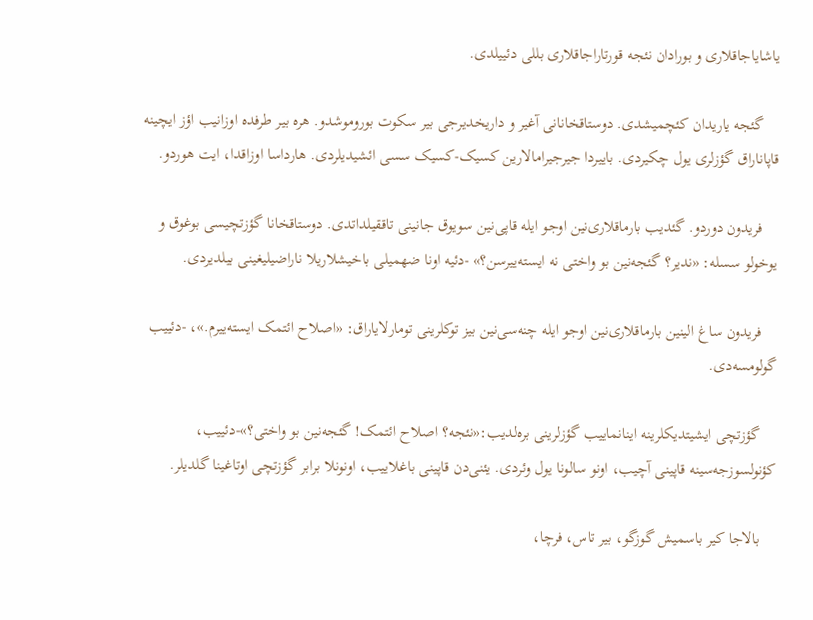یاشایاجاقلاری و بورادان نئجه قورتاراجاقلاری بللی دئییلدی.

    گئجه یاریدان کئچمیشدی. دوستاقخانانی آغیر و داریخدیرجی بیر سکوت بوروموشدو. هره بیر طرفده اوزانیب اؤز ایچینه قاپاناراق گؤزلری یول چکیردی. باییردا جیرجیرامالارین کسیک-کسیک سسی ائشیدیلردی. هارداسا اوزاقدا، ایت هوردو.

    فریدون دوردو. گئدیب بارماقلاری‌نین اوجو ایله قاپی‌نین سویوق جانینی تاققیلداتدی. دوستاقخانا گؤزتچیسی بوغوق و یوخولو سسله: «ندیر؟ گئجه‌نین بو واختی نه ایسته‌ییرسن؟» -دئیه اونا ضهمیلی باخیشلاریلا ناراضیلیغینی بیلدیردی.

    فریدون ساغ الینین بارماقلاری‌نین اوجو ایله چنه‌سی‌نین بیز توکلرینی تومارلایاراق: «اصلاح ائتمک ایسته‌ییرم.»، -دئییب گولومسه‌دی.

    گؤزتچی ایشیتدیکلرینه اینانماییب گؤزلرینی بره‌لدیب:«نئجه؟ اصلاح ائتمک! گئجه‌نین بو واختی؟»-دئییب، کؤنولسوزجه‌سینه قاپینی آچیب، اونو سالونا یول وئردی. یئنی‌دن قاپینی باغلاییب، اونونلا برابر گؤزتچی اوتاغینا گلدیلر.

    بالاجا کیر باسمیش گوزگو، بیر تاس، فرچا،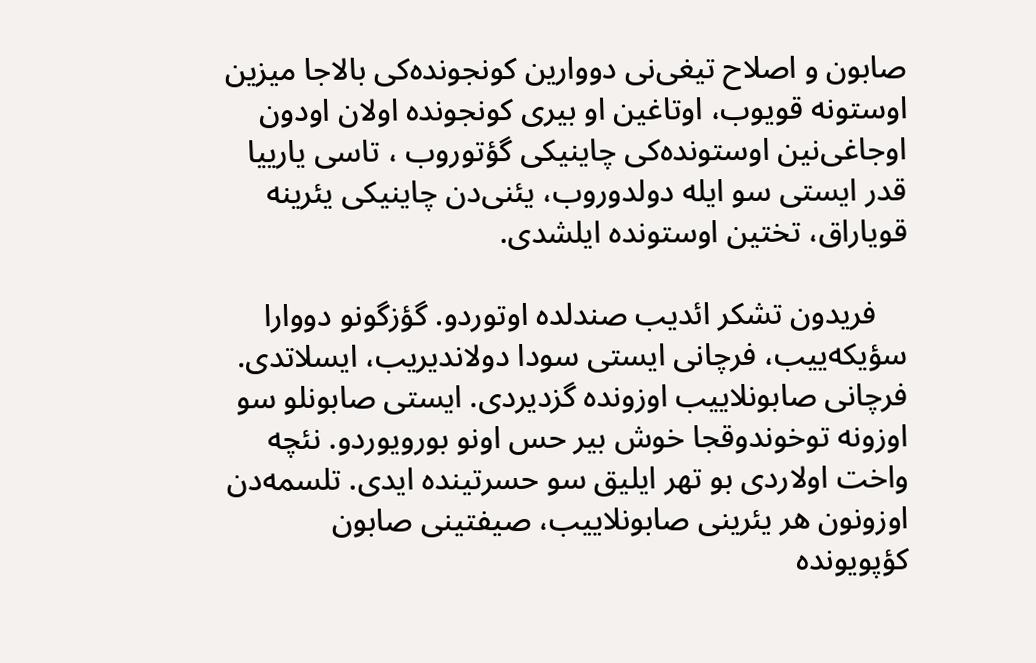صابون و اصلاح تیغی‌نی دووارین کونجونده‌کی بالاجا میزین اوستونه قویوب، اوتاغین او بیری کونجونده اولان اودون اوجاغی‌نین اوستونده‌کی چاینیکی گؤتوروب ، تاسی یارییا قدر ایستی سو ایله دولدوروب، یئنی‌دن چاینیکی یئرینه قویاراق، تختین اوستونده ایلشدی.

    فریدون تشکر ائدیب صندلده اوتوردو. گؤزگونو دووارا سؤیکه‌ییب، فرچانی ایستی سودا دولاندیریب، ایسلاتدی. فرچانی صابونلاییب اوزونده گزدیردی. ایستی صابونلو سو اوزونه توخوندوقجا خوش بیر حس اونو بورویوردو. نئچه واخت اولاردی بو تهر ایلیق سو حسرتینده ایدی. تلسمه‌دن اوزونون هر یئرینی صابونلاییب، صیفتینی صابون کؤپویونده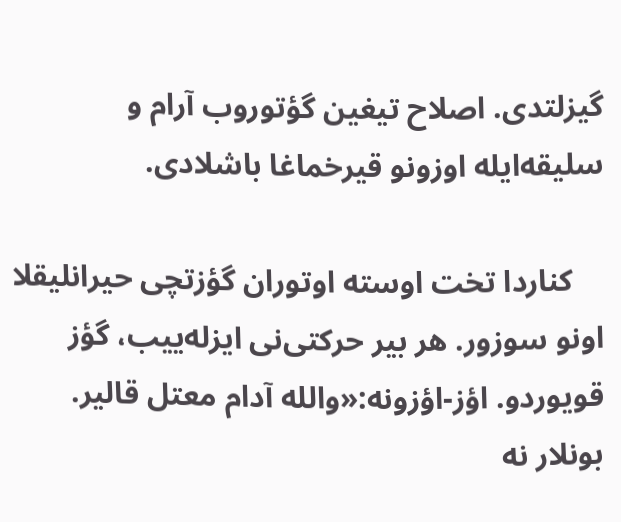گیزلتدی. اصلاح تیغین گؤتوروب آرام و سلیقه‌ایله اوزونو قیرخماغا باشلادی.

    کناردا تخت اوسته اوتوران گؤزتچی حیرانلیقلا اونو سوزور. هر بیر حرکتی‌نی ایزله‌ییب، گؤز قویوردو. اؤز-اؤزونه:«والله آدام معتل قالیر. بونلار نه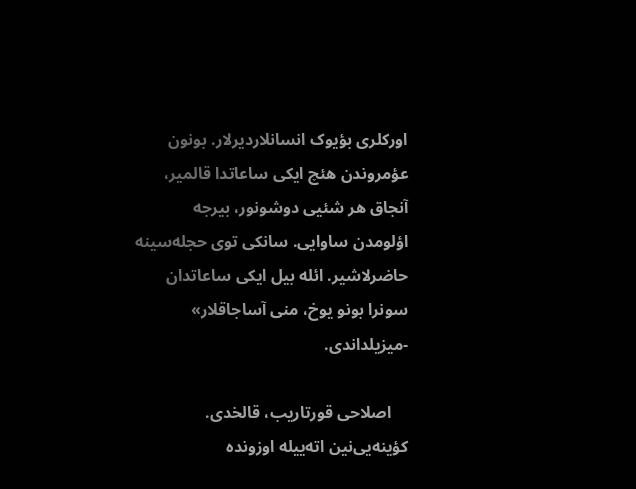اورکلری بؤیوک انسانلاردیرلار. بونون عؤمروندن هئچ ایکی ساعاتدا قالمیر، آنجاق هر شئیی دوشونور، بیرجه اؤلومدن ساوایی. سانکی توی حجله‌سینه حاضرلاشیر. ائله بیل ایکی ساعاتدان سونرا بونو یوخ، منی آساجاقلار» -میزیلداندی.

    اصلاحی قورتاریب، قالخدی. کؤینه‌یی‌نین اته‌ییله اوزونده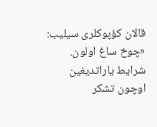قالان کؤپوکلری سیلیب: «چوخ ساغ اولون. شرایط یاراتدیغین اوچون تشکر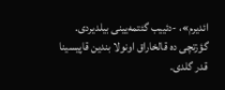ائدیرم»، -دئییب گئتمه‌یینی بیلدیردی. گؤزتچی ده قالخاراق اونولا بندین قاپیسینا قدر گلدی.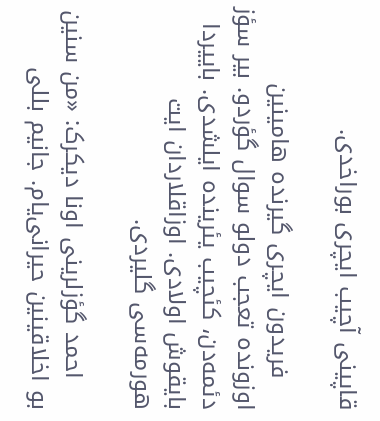قاپینی آچیب ایچری بوراخدی.

    فریدون ایچری گیرنده هامینین اوزونده تعجب دولو سوال گؤردو. بیر سؤز دئمه‌دن، کئچیب یئرینده ایلشدی. باییردا بایقوش اولادی. اوزاقلاردان ایت هورمه‌سی گلیردی.

    احمد گؤزلرینی اونا دیکرک: «من سنین بو اخلاقینین حیرانی‌یام. جانیم بللی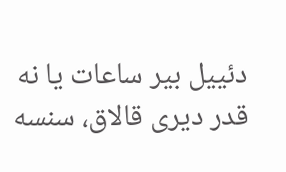دئییل بیر ساعات یا نه قدر دیری قالاق، سنسه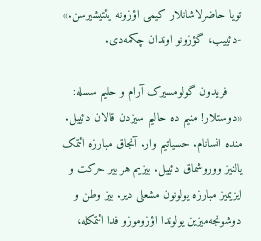تویا حاضرلاشانلار کیمی اؤزونه یئتیشیرسن.» -دئییب، گؤزونو اوندان چکمه‌دی.

    فریدون گولومسیرک آرام و حلیم سسله: «دوستلار! منیم ده حالیم سیزدن قالان دئییل. منده انسانام. حسیاتیم وار. آنجاق مبارزه ائتمک یالنیز ووروشماق دئییل. بیزیم هر بیر حرکت و ایزیمیز مبارزه یولونون مشعلی دیر. بیز وطن و دوشونجه‌میزین یولوندا اؤزوموزو فدا ائتمکله،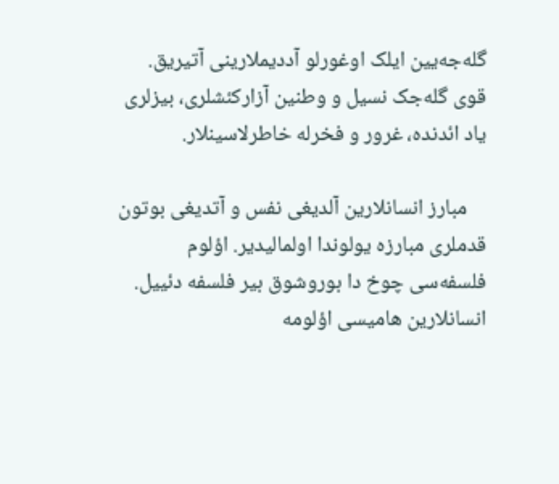گله‌جه‌یین ایلک اوغورلو آددیملارینی آتیریق. قوی گله‌جک نسیل و وطنین آزارکئشلری، بیزلری یاد ائدنده، غرور و فخرله خاطرلاسینلار.

    مبارز انسانلارین آلدیغی نفس و آتدیغی بوتون قدملری مبارزه یولوندا اولمالیدیر. اؤلوم فلسفه‌سی چوخ دا بوروشوق بیر فلسفه دئییل. انسانلارین هامیسی اؤلومه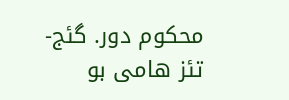محکوم دور. گئج-تئز هامی بو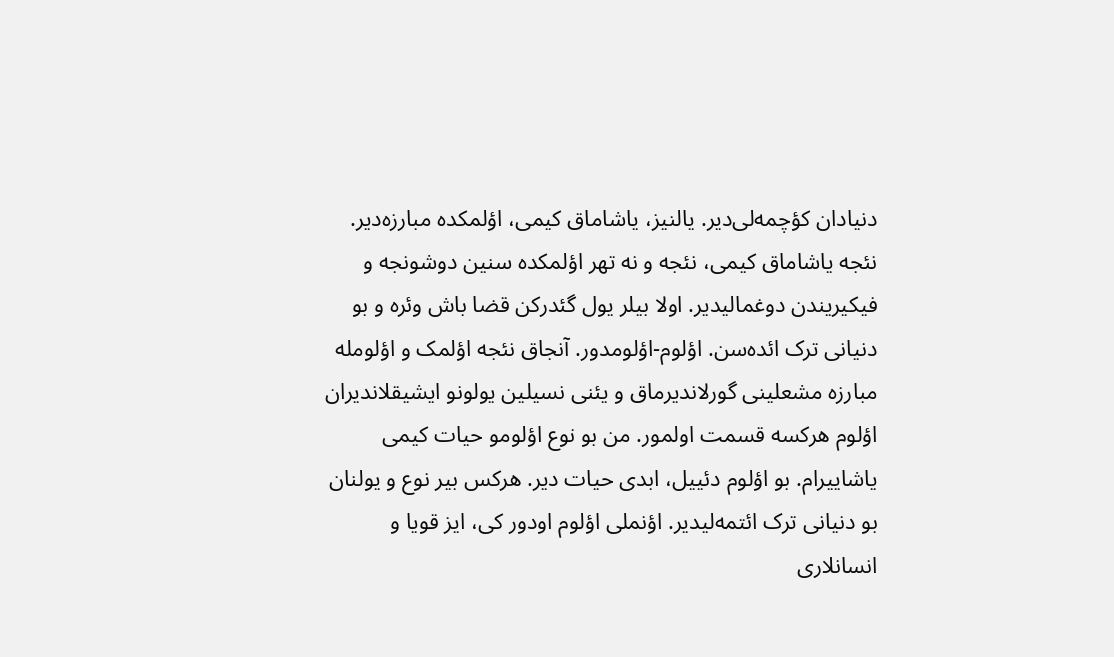دنیادان کؤچمه‌لی‌دیر. یالنیز، یاشاماق کیمی، اؤلمکده مبارزه‌دیر. نئجه یاشاماق کیمی، نئجه و نه تهر اؤلمکده سنین دوشونجه و فیکیریندن دوغمالیدیر. اولا بیلر یول گئدرکن قضا باش وئره و بو دنیانی ترک ائده‌سن. اؤلوم-اؤلومدور. آنجاق نئجه اؤلمک و اؤلومله مبارزه مشعلینی گورلاندیرماق و یئنی نسیلین یولونو ایشیقلاندیران اؤلوم هرکسه قسمت اولمور. من بو نوع اؤلومو حیات کیمی یاشاییرام. بو اؤلوم دئییل، ابدی حیات دیر. هرکس بیر نوع و یولنان بو دنیانی ترک ائتمه‌لیدیر. اؤنملی اؤلوم اودور کی، ایز قویا و انسانلاری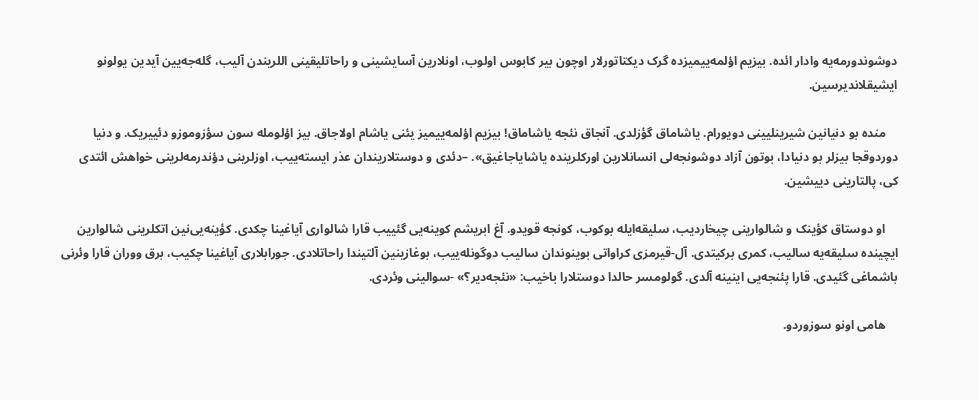دوشوندورمه‌یه وادار ائده. بیزیم اؤلمه‌ییمیزده گرک دیکتاتورلار اوچون بیر کابوس اولوب، اونلارین آسایشینی و راحاتلیقینی اللریندن آلیب، گله‌جه‌یین آیدین یولونو ایشیقلاندیرسین.

    منده بو دنیانین شیرینلیینی دویورام. یاشاماق گؤزلدی. آنجاق نئجه یاشاماق! بیزیم اؤلمه‌ییمیز یئنی یاشام اولاجاق. بیز اؤلومله سون سؤزوموزو دئییریک. و دنیا دوردوقجا بیزلر بو دنیادا، بوتون آزاد دوشونجه‌لی انسانلارین اورکلرینده یاشایاجاغیق». –دئدی و دوستلاریندان عذر ایسته‌ییب، اوزلرینی دؤندرمه‌لرینی خواهش ائتدی کی، پالتارینی دییشین.

    او دوستاق کؤینک و شالوارینی چیخاردیب، سلیقه‌ایله بوکوب، کونجه قویدو. آغ ابریشم کوینه‌یی گئییب قارا شالواری آیاغینا چکدی. کؤینه‌یی‌نین اتکلرینی شالوارین ایچینده سلیقه‌یه سالیب، کمری برکیتدی. آل-قیرمزی کراواتی بوینوندان سالیب دوگونله‌ییب، بوغازینین آلتیندا راحاتلادی. جورابلاری آیاغینا چکیب، برق ووران قارا وئرنی باشماغی گئیدی. قارا پئنجه‌یی اینینه آلدی. گولومسر حالدا دوستلارا باخیب: «نئجه‌دیر؟» -سوالینی وئردی.

    هامی اونو سوزوردو.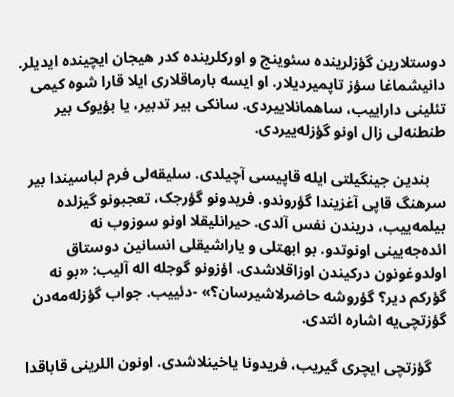دوستلارین گؤزلرینده سئوینج و اورکلرینده کدر هیجان ایچینده ایدیلر. دانیشماغا سؤز تاپمیردیلار. او ایسه بارماقلاری ایلا قارا شوه کیمی تئلینی داراییب، ساهمانلاییردی. سانکی بیر تدبیر، یا بؤیوک بیر طنطنه‌لی زال اونو گؤزله‌ییردی.

    بندین جینگیلتی ایله قاپیسی آچیلدی. سلیقه‌لی فرم لباسیندا بیر سرهنگ قاپی آغزیندا گؤروندو. فریدونو گؤرجک، تعجبونو گیزلده بیلمه‌ییب، دریندن نفس آلدی. حیرانلیقلا اونو سوزوب نه ائده‌جه‌یینی اونوتدو. بو ابهتلی و یاراشیقلی انسانین دوستاق اولدوغونون درکیندن اوزاقلاشدی. اؤزونو گوجله اله آلیب: «بو نه گؤرکم دیر؟ گؤروشه حاضرلاشیرسان؟» -دئییب. جواب گؤزله‌مه‌دن گؤزتچی‌یه اشاره ائتدی.

    گؤزتچی ایچری گیریب، فریدونا یاخینلاشدی. اونون اللرینی قاباقدا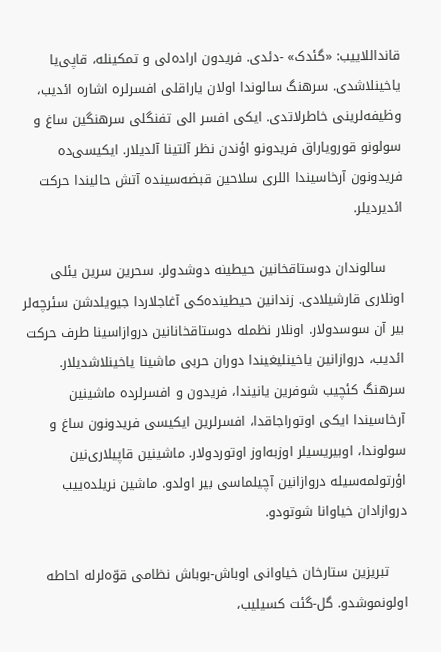قانداللاییب: «گئدک» -دئدی. فریدون اراده‌لی و تمکینله، قاپی‌یا یاخینلاشدی. سرهنگ سالوندا اولان یاراقلی افسرلره اشاره ائدیب، وظیفه‌لرینی خاطرلاتدی. ایکی افسر الی تفنگلی سرهنگین ساغ و سولونو قورویاراق فریدونو اؤندن نظر آلتینا آلدیلار. ایکیسی‌ده فریدونون آرخاسیندا اللری سلاحین قبضه‌سینده آتش حالیندا حرکت ائدیردیلر.

    سالوندان دوستاقخانین حیطینه دوشدولر. سحرین سرین یئلی اونلاری قارشیلادی. زندانین حیطینده‌کی آغاجلاردا جیویلدشن سئرچه‌لر بیر آن سوسدولار. اونلار نظمله دوستاقخانانین دروازاسینا طرف حرکت ائدیب، دروازانین یاخینلیغیندا دوران حربی ماشینا یاخینلاشدیلار. سرهنگ کئچیب شوفرین یانیندا، فریدون و افسرلرده ماشینین آرخاسیندا ایکی اوتوراجاقدا، افسرلرین ایکیسی فریدونون ساغ و سولوندا، اوبیریسیلر اوز‌به‌اوز اوتوردولار. ماشینین قاپیلاری‌نین اؤرتولمه‌سیله دروازانین آچیلماسی بیر اولدو. ماشین نریلده‌ییب دروازادان خیاوانا شوتودو.

    تبریزین ستارخان خیاوانی اوباش-بوباش نظامی قوّه‌لرله احاطه اولونموشدو. گل-گئت کسیلیب،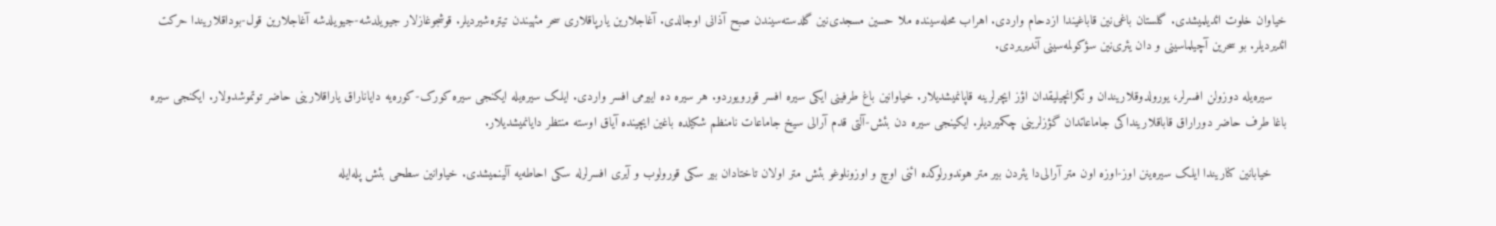خیاوان خلوت ائدیلمیشدی. گلستان باغی‌نین قاباغیندا ازدحام واردی. اهراب محله‌سینده ملا حسین مسجدی‌نین گلدسته‌سیندن صبح آذانی اوجالدی. آغاجلارین یارپاقلاری سحر مئهیندن تیتره‌شیردیلر. قوشجوغازلار جیویلدشه-جیویلدشه آغاجلارین قول-بوداقلاریندا حرکت ائدیردیلر. بو سحرین آچیلماسینی و دان یئری‌نین سؤکولمه‌سینی آندیریردی.

    سیره‌یله دوزولن افسرلر، یورولدوقلاریندان و نگرانچیلیقدان اؤز ایچرلرینه قاپانمیشدیلار. خیاوانین باغ طرفینی ایکی سیره افسر قورویوردو. هر سیره ده اییرمی افسر واردی. ایلک سیره‌یله ایکنجی سیره کورک-کوره‌یه دایاناراق یاراقلارینی حاضر توتموشدولار. ایکنجی سیره باغا طرف حاضر دوراراق قاباقلارینداکی جاماعاتدان گؤزلرینی چکمیردیلر. ایکینجی سیره دن بئش-آلتی قدم آرالی سیخ جاماعات نامنظم شکیلده باغین ایچینده آیاق اوسته منتظر دایانمیشدیلار.

    خیابانین کناریندا ایلک سیره‌ینن اوز-اوزه اون متر آرالی‌دا یئردن بیر متر هوندورلوکده ائنی اوچ و اوزونلوغو بئش متر اولان تاختادان بیر سکی قورولوب و آیری افسرلرله سکی احاطه‌یه آلینمیشدی. خیاوانین سطحی بئش پله‌ایله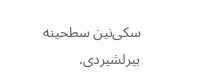سکی‌نین سطحینه بیرلشیردی.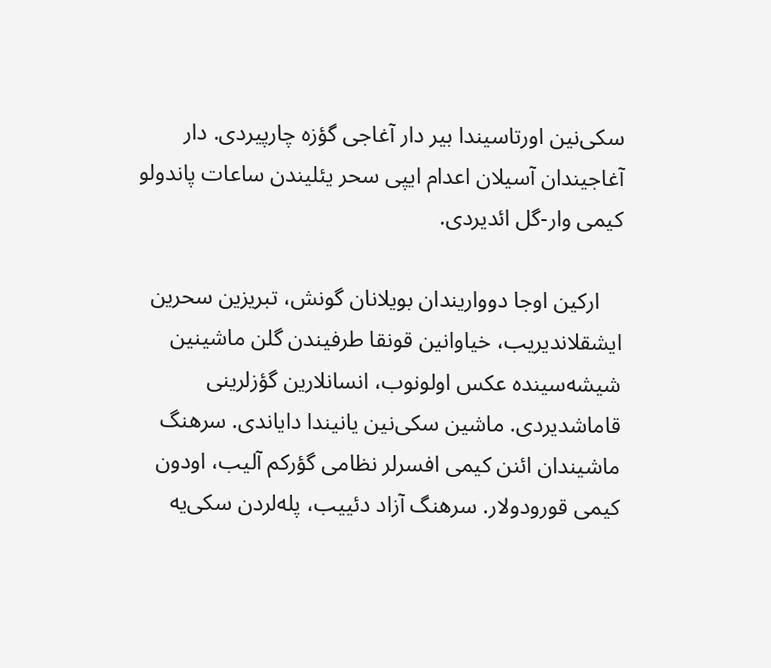سکی‌نین اورتاسیندا بیر دار آغاجی گؤزه چارپیردی. دار آغاجیندان آسیلان اعدام ایپی سحر یئلیندن ساعات پاندولو کیمی وار-گل ائدیردی.

    ارکین اوجا دوواریندان بویلانان گونش، تبریزین سحرین ایشقلاندیریب، خیاوانین قونقا طرفیندن گلن ماشینین شیشه‌سینده عکس اولونوب، انسانلارین گؤزلرینی قاماشدیردی. ماشین سکی‌نین یانیندا دایاندی. سرهنگ ماشیندان ائنن کیمی افسرلر نظامی گؤرکم آلیب، اودون کیمی قورودولار. سرهنگ آزاد دئییب، پله‌لردن سکی‌یه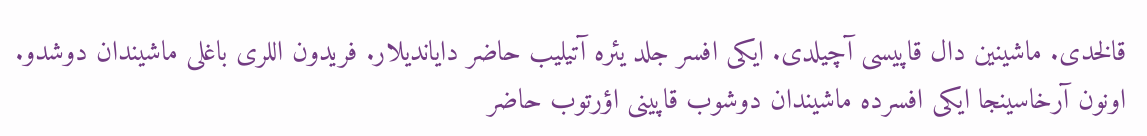قالخدی. ماشینین دال قاپیسی آچیلدی. ایکی افسر جلد یئره آتیلیب حاضر دایاندیلار. فریدون اللری باغلی ماشیندان دوشدو. اونون آرخاسینجا ایکی افسرده ماشیندان دوشوب قاپینی اؤرتوب حاضر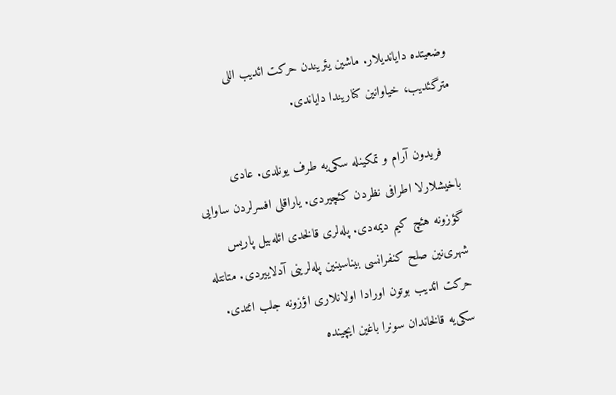وضعیتده دایاندیلار. ماشین یئریندن حرکت ائدیب اللی مترگئدیب، خیاوانین کناریندا دایاندی.

    فریدون آرام و تمکینله سکی‌یه طرف یونلدی. عادی باخیشلارلا اطرافی نظردن کئچیردی. یاراقلی افسرلردن ساوایی گؤزونه هئچ کیم دیمه‌دی. پله‌لری قالخدی ائله‌بیل پاریس شهری‌نین صلح کنفرانسی بیناسینین پله‌لرینی آدلاییردی. متانتله حرکت ائدیب بوتون اورادا اولانلاری اؤزونه جلب ائتدی. سکی‌یه قالخاندان سونرا باغین ایچینده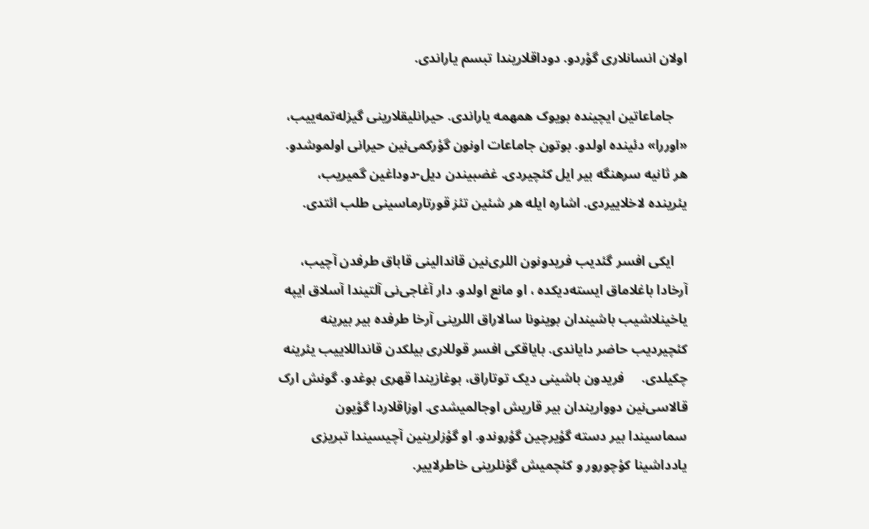اولان انسانلاری گؤردو. دوداقلاریندا تبسم یاراندی.

    جاماعاتین ایچینده بویوک همهمه یاراندی. حیرانلیقلارینی گیزله‌تمه‌ییب، «اوررا» دئینده اولدو. بوتون جاماعات اونون گؤرکمی‌نین حیرانی اولموشدو. هر ثانیه سرهنگه بیر ایل کئچیردی. غضبیندن دیل-دوداغین گمیریب، یئرینده لاخلاییردی. اشاره ایله هر شئین تئز قورتارماسینی طلب ائتدی.

    ایکی افسر گئدیب فریدونون اللری‌نین قاندالینی قاباق طرفدن آچیب، آرخادا باغلاماق ایسته‌دیکده ، او مانع اولدو. دار آغاجی‌نی آلتیندا آسلاق ایپه یاخینلاشیب باشیندان بوینونا سالاراق اللرینی آرخا طرفده بیر بیرینه کئچیردیب حاضر دایاندی. بایاقکی افسر قوللاری بیلکدن قانداللاییب یئرینه چکیلدی.     فریدون باشینی دیک توتاراق، بوغازیندا قهری بوغدو. گونش ارک قالاسی‌نین دوواریندان بیر قاریش اوجالمیشدی. اوزاقلاردا گؤیون سماسیندا بیر دسته گؤیرچین گؤروندو. او گؤزلرینین آچیسیندا تبریزی یادداشینا کؤچورور و کئچمیش گؤنلرینی خاطرلاییر.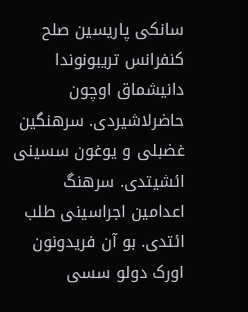سانکی پاریسین صلح کنفرانس تریبونوندا دانیشماق اوچون حاضرلاشیردی. سرهنگین غضبلی و یوغون سسینی ائشیتدی. سرهنگ اعدامین اجراسینی طلب ائتدی. بو آن فریدونون اورک دولو سسی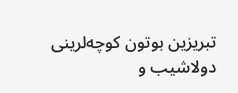تبریزین بوتون کوچه‌لرینی دولاشیب و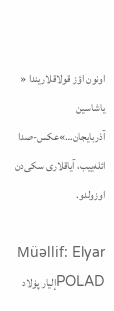اونون اؤز قولاقلاریندا « یاشاسین آذربایجان…»عکس-صدا ائله‌ییب، آیاقلاری سکی‌دن اوزولدو.

Müəllif: Elyar POLADإلیار پۏلاد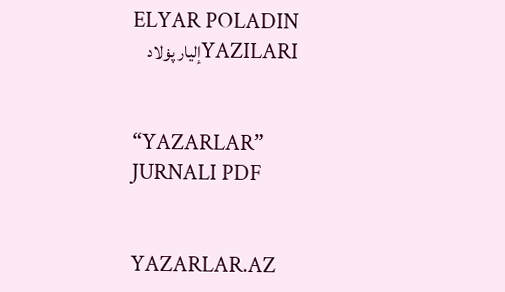ELYAR POLADIN YAZILARIإلیار پۏلاد


“YAZARLAR”  JURNALI PDF


YAZARLAR.AZ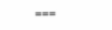===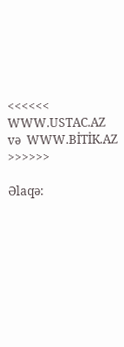<<<<<< WWW.USTAC.AZ və  WWW.BİTİK.AZ >>>>>>

Əlaqə: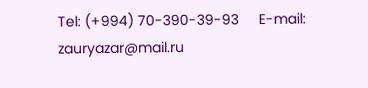Tel: (+994) 70-390-39-93     E-mail: zauryazar@mail.ru